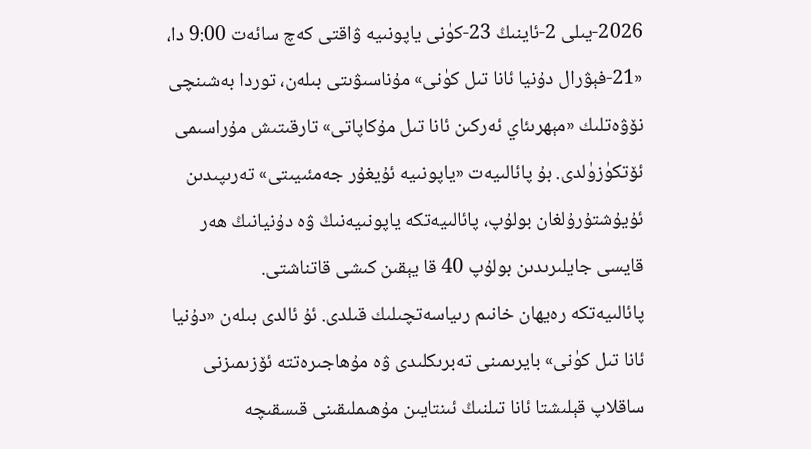2026-يىلى 2-ئاينىڭ 23-كۈنى ياپونىيە ۋاقتى كەچ سائەت 9:00 دا، «21-فېۋرال دۇنيا ئانا تىل كۈنى» مۇناسىۋىتى بىلەن، توردا بەشىنچى نۆۋەتلىك «مېھرىئاي ئەركىن ئانا تىل مۇكاپاتى» تارقىتىش مۇراسىمى ئۆتكۈزۈلدى. بۇ پائالىيەت «ياپونىيە ئۇيغۇر جەمئىيىتى» تەرىپىدىن ئۇيۇشتۇرۇلغان بولۇپ، پائالىيەتكە ياپونىيەنىڭ ۋە دۇنيانىڭ ھەر قايسى جايلىرىدىن بولۇپ 40 قا يېقىن كىشى قاتناشتى.
پائالىيەتكە رەيھان خانىم رىياسەتچىلىك قىلدى. ئۇ ئالدى بىلەن «دۇنيا ئانا تىل كۈنى» بايرىمىنى تەبرىكلىدى ۋە مۇھاجىرەتتە ئۆزىمىزنى ساقلاپ قېلىشتا ئانا تىلنىڭ ئىنتايىن مۇھىملىقىنى قىسقىچە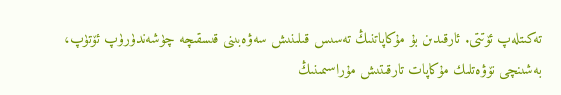تەكىتلەپ ئۆتتى. ئارقىدىن بۇ مۇكاپاتنىڭ تەسىس قىلىنىش سەۋەبىنى قىسقىچە چۈشەندۈرۈپ ئۆتۈپ، بەشىنچى نۆۋەتلىك مۇكاپات تارقىتىش مۇراسىمىنىڭ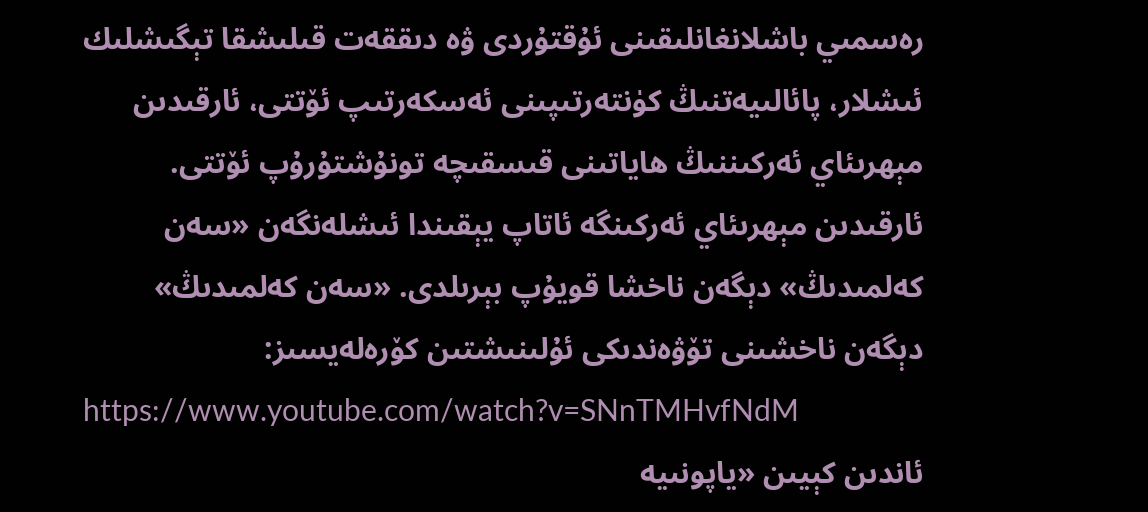رەسمىي باشلانغانلىقىنى ئۇقتۇردى ۋە دىققەت قىلىشقا تېگىشلىك ئىشلار، پائالىيەتنىڭ كۈنتەرتىپىنى ئەسكەرتىپ ئۆتتى، ئارقىدىن مېھرىئاي ئەركىننىڭ ھاياتىنى قىسقىچە تونۇشتۇرۇپ ئۆتتى.
ئارقىدىن مېھرىئاي ئەركىنگە ئاتاپ يېقىندا ئىشلەنگەن «سەن كەلمىدىڭ» دېگەن ناخشا قويۇپ بېرىلدى. «سەن كەلمىدىڭ» دېگەن ناخشىنى تۆۋەندىكى ئۇلىنىشتىن كۆرەلەيسىز:
https://www.youtube.com/watch?v=SNnTMHvfNdM
ئاندىن كېيىن «ياپونىيە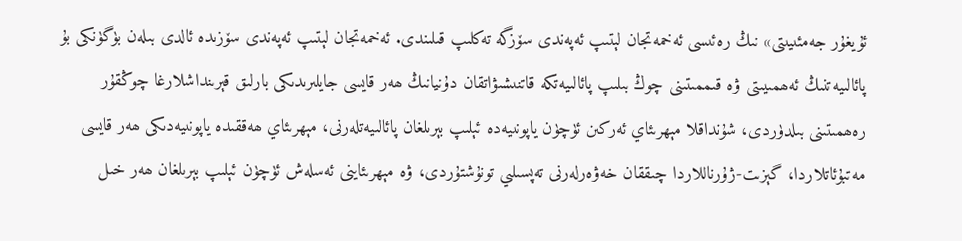ئۇيغۇر جەمئىيىتى» نىڭ رەئىسى ئەخمەتجان لېتىپ ئەپەندى سۆزگە تەكلىپ قىلىندى. ئەخمەتجان لېتىپ ئەپەندى سۆزىدە ئالدى بىلەن بۈگۈنكى بۇ پائالىيەتنىڭ ئەھمىيىتى ۋە قىممىتىنى چوڭ بىلىپ پائالىيەتكە قاتنىشىۋاتقان دۇنيانىڭ ھەر قايسى جايلىرىدىكى بارلىق قېرىنداشلارغا چوڭقۇر رەھمىتىنى بىلدۈردى، شۇنداقلا مېھرىئاي ئەركىن ئۈچۈن ياپونىيەدە ئېلىپ بېرىلغان پائالىيەتلەرنى، مېھرىئاي ھەققىدە ياپونىيەدىكى ھەر قايسى مەتبۇئاتلاردا، گېزىت-ژۇرناللاردا چىققان خەۋەرلەرنى تەپسىلىي تونۇشتۇردى، ۋە مېھرىئاينى ئەسلەش ئۈچۈن ئېلىپ بېرىلغان ھەر خىل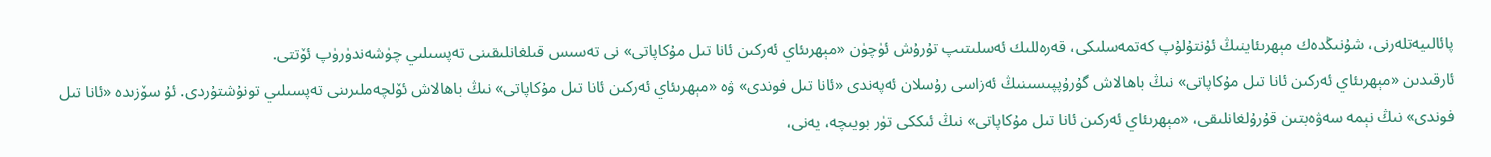پائالىيەتلەرنى، شۇنىڭدەك مېھرىئاينىڭ ئۇنتۇلۇپ كەتمەسلىكى، قەرەللىك ئەسلىتىپ تۇرۇش ئۈچۈن «مېھرىئاي ئەركىن ئانا تىل مۇكاپاتى» نى تەسىس قىلغانلىقىنى تەپسىلىي چۈشەندۈرۈپ ئۆتتى.
ئارقىدىن «مېھرىئاي ئەركىن ئانا تىل مۇكاپاتى» نىڭ باھالاش گۇرۇپپىسىنىڭ ئەزاسى رۇسلان ئەپەندى «ئانا تىل فوندى» ۋە «مېھرىئاي ئەركىن ئانا تىل مۇكاپاتى» نىڭ باھالاش ئۆلچەملىرىنى تەپسىلىي تونۇشتۇردى. ئۇ سۆزىدە «ئانا تىل فوندى» نىڭ نېمە سەۋەبتىن قۇرۇلغانلىقى، «مېھرىئاي ئەركىن ئانا تىل مۇكاپاتى» نىڭ ئىككى تۈر بويىچە، يەنى،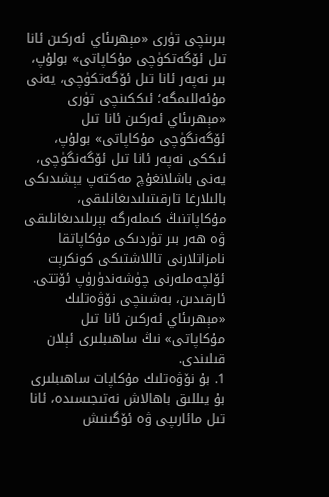بىرىنچى تۈرى «مېھرىئاي ئەركىن ئانا تىل ئۆگەتكۈچى مۇكاپاتى» بولۇپ، بىر نەپەر ئانا تىل ئۆگەتكۈچى، يەنى مۇئەللىمگە؛ ئىككىنچى تۈرى «مېھرىئاي ئەركىن ئانا تىل ئۆگەنگۈچى مۇكاپاتى» بولۇپ، ئىككى نەپەر ئانا تىل ئۆگەنگۈچى، يەنى باشلانغۇچ مەكتەپ يېشىدىكى بالىلارغا تارقىتىلىدىغانلىقى، مۇكاپاتنىڭ كىملەرگە بېرىلىدىغانلىقى ۋە ھەر بىر تۈردىكى مۇكاپاتقا نامزاتلارنى تاللاشتىكى كونكرېت ئۆلچەملەرنى چۈشەندۈرۈپ ئۆتتى.
ئارقىدىن، بەشىنچى نۆۋەتلىك «مېھرىئاي ئەركىن ئانا تىل مۇكاپاتى» نىڭ ساھىبلىرى ئېلان قىلىندى.
1. بۇ نۆۋەتلىك مۇكاپات ساھىبلىرى
بۇ يىللىق باھالاش نەتىجىسىدە، ئانا تىل مائارىپى ۋە ئۆگىنىش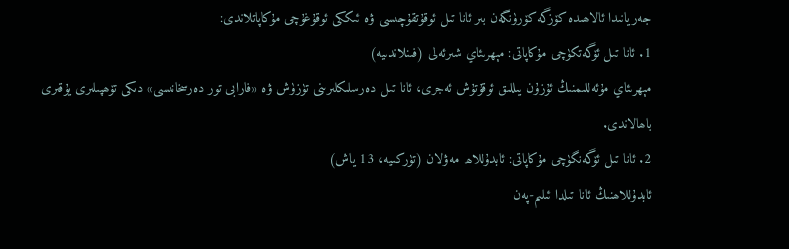جەريانىدا ئالاھىدە كۆزگە كۆرۈنگەن بىر ئانا تىل ئوقۇتقۇچىسى ۋە ئىككى ئوقۇغۇچى مۇكاپاتلاندى:
1. ئانا تىل ئۆگەتكۈچى مۇكاپاتى: مېھرىئاي شىرئەلى (فىنلاندىيە)
مېھرىئاي مۇئەللىمنىڭ ئۇزۇن يىللىق ئوقۇتۇش ئەجرى، ئانا تىل دەرسلىكلىرىنى تۈزۈش ۋە «فارابى تور دەرسخانىسى» دىكى تۆھپىلىرى يۇقىرى باھالاندى.
2. ئانا تىل ئۆگەنگۈچى مۇكاپاتى: ئابدۇللاھ مەۋلان (تۈركىيە، 13 ياش)
ئابدۇللاھنىڭ ئانا تىلدا ئىلىم-پەن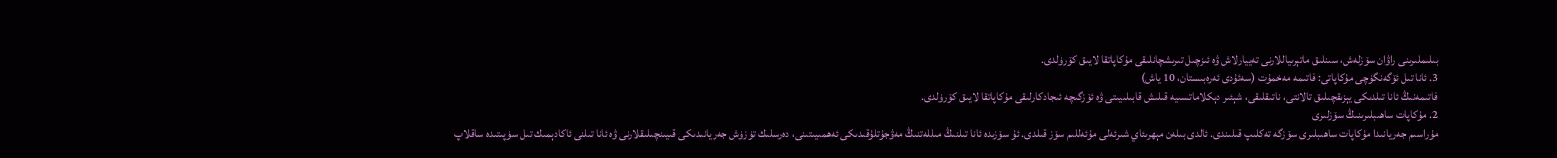بىلىملىرىنى راۋان سۆزلەش، سىنلىق ماتېرىياللارنى تەييارلاش ۋە ئىزچىل تىرىشچانلىقى مۇكاپاتقا لايىق كۆرۈلدى.
3. ئانا تىل ئۆگەنگۈچى مۇكاپاتى: فاتىمە مەخمۇت (سەئۇدى ئەرەبىستان، 10 ياش)
فاتىمەنىڭ ئانا تىلدىكى يېزىقچىلىق تالانتى، ناتىقلىقى، شېئىر دېكلاماتسىيە قىلىش قابىلىيىتى ۋە ئۆزگىچە ئىجادكارلىقى مۇكاپاتقا لايىق كۆرۈلدى.
2. مۇكاپات ساھىبلىرىنىڭ سۆزلىرى
مۇراسىم جەريانىدا مۇكاپات ساھىبلىرى سۆزگە تەكلىپ قىلىندى. ئالدى بىلەن مېھرىئاي شىرئەلى مۇئەللىم سۆز قىلدى. ئۇ سۆزىدە ئانا تىلنىڭ مىللەتنىڭ مەۋجۇتلۇقىدىكى ئەھمىيىتىنى، دەرسلىك تۈزۈش جەريانىدىكى قىيىنچىلىقلارنى ۋە ئانا تىلنى ئاكادېمىك تىل سۈپىتىدە ساقلاپ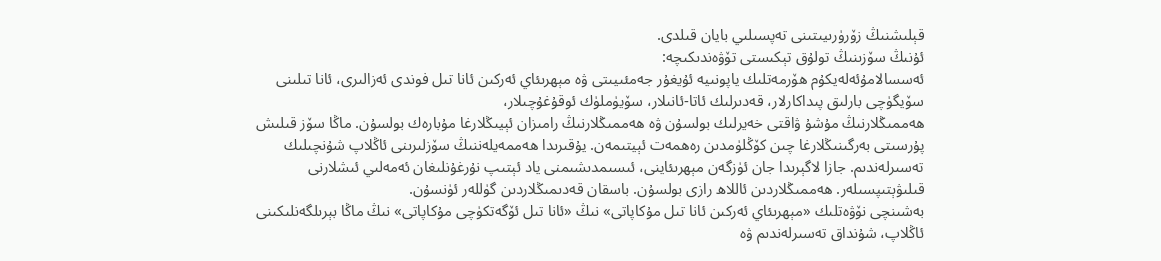قېلىشنىڭ زۆرۈرىيىتىنى تەپسىلىي بايان قىلدى.
ئۇنىڭ سۆزىنىڭ تولۇق تېكىستى تۆۋەندىكىچە:
ئەسسالامۇئەلەيكۇم ھۆرمەتلىك ياپونىيە ئۇيغۇر جەمئىيىتى ۋە مېھرىئاي ئەركىن ئانا تىل فوندى ئەزالىرى، ئانا تىلىنى سۆيگۈچى بارلىق پىداكارلار، قەدىرلىك ئاتا-ئانىلار، سۆيۈملۈك ئوقۇغۇچىلار،
ھەممىڭلارنىڭ مۇشۇ ۋاقتى خەيرلىك بولسۇن ۋە ھەممىڭلارنىڭ رامىزان ئېيىڭلارغا مۇبارەك بولسۇن. ماڭا سۆز قىلىش پۇرسىتى بەرگىنىڭلارغا چىن كۆڭلۈمدىن رەھمەت ئېيتىمەن. يۇقىرىدا ھەممەيلەننىڭ سۆزلىرىنى ئاڭلاپ شۇنچىلىك تەسىرلەندىم. جازا لاگېرىدا جان ئۈزگەن مېھرىئاينى، ئىسىمدىشىمنى ياد ئېتىپ نۇرغۇنلىغان ئەمەلىي ئىشلارنى قىلىۋېتىپسىلەر. ھەممىڭلاردىن ئاللاھ رازى بولسۇن. باسقان قەدىمىڭلاردىن گۈللەر ئۈنسۇن.
بەشىنچى نۆۋەتلىك «مېھرىئاي ئەركىن ئانا تىل مۇكاپاتى» نىڭ «ئانا تىل ئۆگەتكۈچى مۇكاپاتى» نىڭ ماڭا بېرىلگەنلىكىنى ئاڭلاپ، شۇنداق تەسىرلەندىم ۋە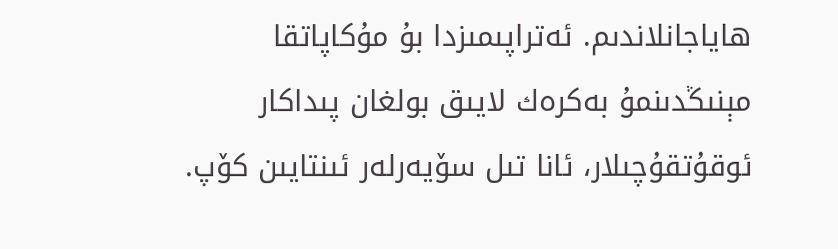ھاياجانلاندىم. ئەتراپىمىزدا بۇ مۇكاپاتقا مېنىڭدىنمۇ بەكرەك لايىق بولغان پىداكار ئوقۇتقۇچىلار، ئانا تىل سۆيەرلەر ئىنتايىن كۆپ.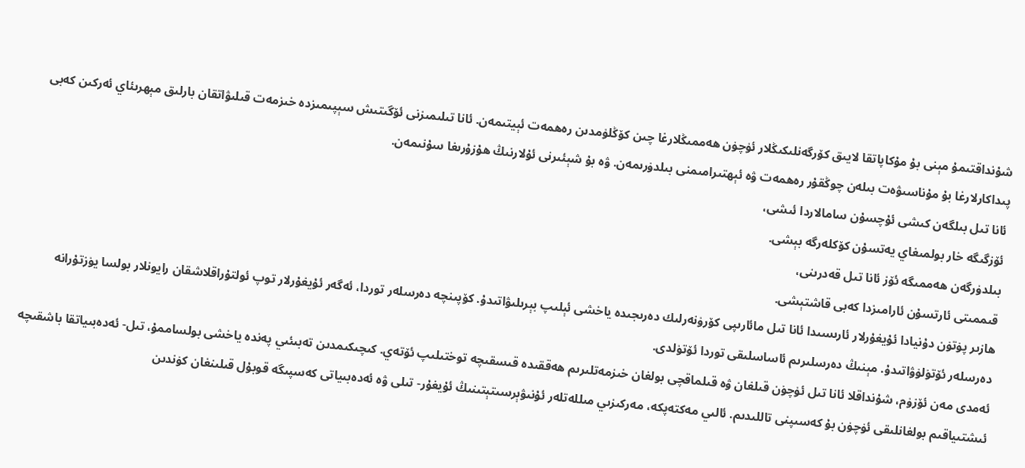شۇنداقتىمۇ مېنى بۇ مۇكاپاتقا لايىق كۆرگەنلىكىڭلار ئۈچۈن ھەممىڭلارغا چىن كۆڭلۈمدىن رەھمەت ئېيتىمەن. ئانا تىلىمىزنى ئۆگىتىش سېپىمىزدە خىزمەت قىلىۋاتقان بارلىق مېھرىئاي ئەركىن كەبى پىداكارلارغا بۇ مۇناسىۋەت بىلەن چوڭقۇر رەھمەت ۋە ئېھتىرامىمنى بىلدۈرىمەن. ۋە بۇ شېئىرنى ئۇلارنىڭ ھۇزۇرىغا سۇنىمەن.
ئانا تىل بىلگەن كىشى ئۇچسۇن سامالاردا ئىشى،
ئۆزگىگە خار بولمىغاي يەتسۇن كۆكلەرگە بېشى.
بىلدۈرگەن ھەممىگە ئۆز ئانا تىل قەدرىنى،
قىممىتى ئارتسۇن ئارامىزدا كەبى قاشتېشى.
ھازىر پۈتۈن دۇنيادا ئۇيغۇرلار ئارىسىدا ئانا تىل مائارىپى كۆرۈنەرلىك دەرىجىدە ياخشى ئېلىپ بېرىلىۋاتىدۇ. كۆپىنچە دەرسلەر توردا، ئەگەر ئۇيغۇرلار توپ ئولتۇراقلاشقان رايونلار بولسا يۈزتۇرانە دەرسلەر ئۆتۈلۈۋاتىدۇ. مېنىڭ دەرسلىرىم ئاساسلىقى توردا ئۆتۈلدى.
ئەمدى مەن ئۆزۈم، شۇنداقلا ئانا تىل ئۈچۈن قىلغان ۋە قىلماقچى بولغان خىزمەتلىرىم ھەققىدە قىسقىچە توختىلىپ ئۆتەي. كىچىكىمدىن تەبىئىي پەندە ياخشى بولساممۇ، تىل- ئەدەبىياتقا باشقىچە ئىشتىياقىم بولغانلىقى ئۈچۈن بۇ كەسىپنى تاللىدىم. ئالىي مەكتەپكە، مەركىزىي مىللەتلەر ئۇنىۋېرسىتېتىنىڭ ئۇيغۇر- تىلى ۋە ئەدەبىياتى كەسپىگە قوبۇل قىلىنغان كۈندىن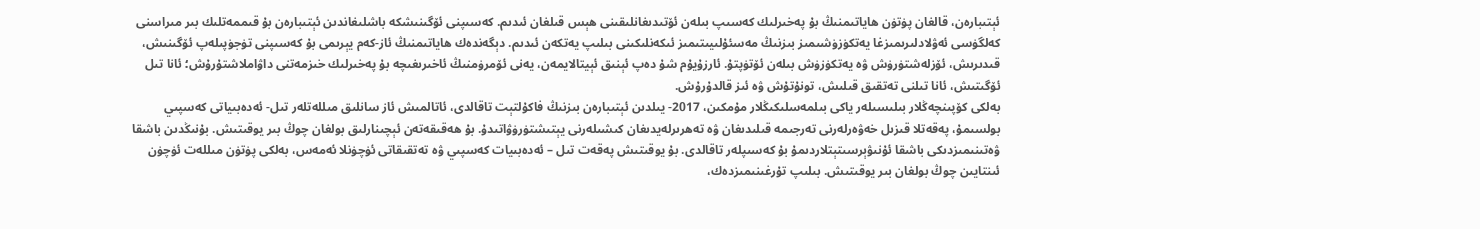ئېتىبارەن، قالغان پۈتۈن ھاياتىمنىڭ بۇ پەخىرلىك كەسىپ بىلەن ئۆتىدىغانلىقىنى ھېس قىلغان ئىدىم. كەسىپنى ئۆگىنىشكە باشلىغاندىن ئېتىبارەن بۇ قىممەتلىك بىر مىراسنى كەلگۈسى ئەۋلادلىرىمىزغا يەتكۈزۈشىمىز بىزنىڭ مەسئۇلىيىتىمىز ئىكەنلىكىنى بىلىپ يەتكەن ئىدىم. دېگەندەك ھاياتىمنىڭ ئاز-كەم يېرىمى بۇ كەسىپنى تۈجۈپىلەپ ئۆگىنىش، قىدىرىش، ئۆزلەشتۈرۈش ۋە يەتكۈزۈش بىلەن ئۆتۈپتۇ. ئارزۇيۇم شۇ دەپ ئېنىق ئېيتالايمەن، يەنى ئۆمرۈمنىڭ ئاخىرىغىچە بۇ پەخىرلىك خىزمەتنى داۋاملاشتۇرۇش؛ ئانا تىل ئۆگىتىش، ئانا تىلنى تەتقىق قىلىش، تونۇتۇش ۋە ئىز قالدۇرۇش.
بەلكى كۆپىنچەڭلار بىلىسىلەر ياكى بىلمەسلىكىڭلار مۇمكىن، 2017- يىلدىن ئېتىبارەن بىزنىڭ فاكۇلتېت تاقالدى، ئاتالمىش ئاز سانلىق مىللەتلەر تىل- ئەدەبىياتى كەسپىي بولسىمۇ، پەقەتلا قىزىل خەۋەرلەرنى تەرجىمە قىلىدىغان ۋە تەھرىرلەيدىغان كىشىلەرنى يېتىشتۈرۈۋاتىدۇ. بۇ ھەقىقەتەن ئېچىنارلىق بولغان چوڭ بىر يوقىتىش. بۇنىڭدىن باشقا ۋەتىنىمىزدىكى باشقا ئۇنىۋېرسىتېتلاردىمۇ بۇ كەسىپلەر تاقالدى. بۇ يوقىتىش پەقەت تىل – ئەدەبىيات كەسپىي ۋە تەتقىقاتى ئۈچۈنلا ئەمەس، بەلكى پۈتۈن مىللەت ئۈچۈن ئىنتايىن چوڭ بولغان بىر يوقىتىش. بىلىپ تۇرغىنىمىزدەك،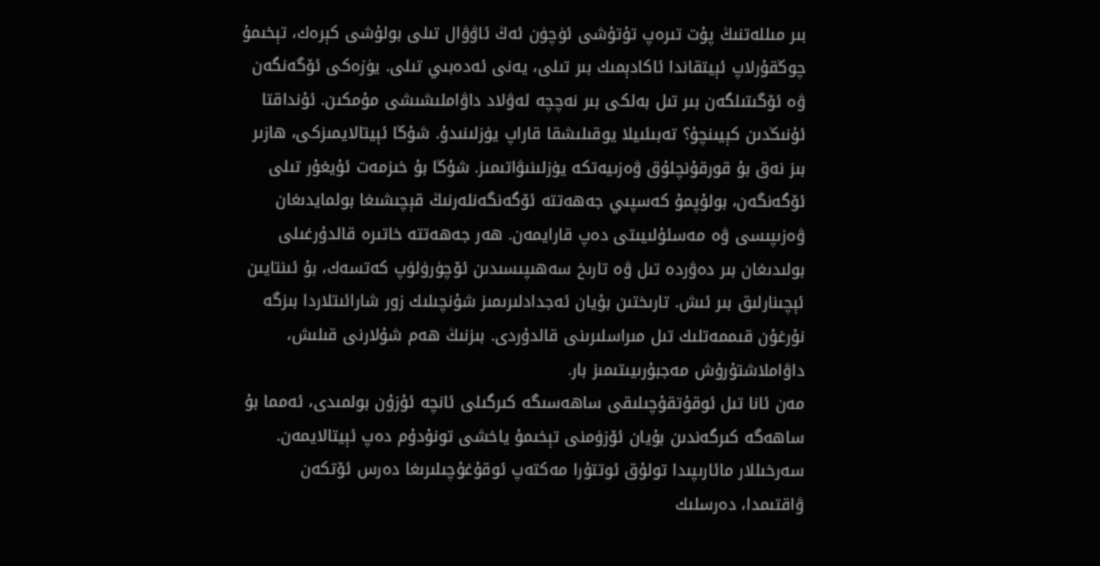بىر مىللەتنىڭ پۇت تىرەپ تۇتۇشى ئۈچۈن ئەڭ ئاۋۋال تىلى بولۇشى كېرەك، تېخىمۇ چوڭقۇرلاپ ئېيتقاندا ئاكادېمىك بىر تىلى، يەنى ئەدەبىي تىلى. يۈزەكى ئۆگەنگەن ۋە ئۆگىتىلگەن بىر تىل بەلكى بىر نەچچە ئەۋلاد داۋاملىشىشى مۇمكىن. ئۇنداقتا ئۇنىڭدىن كېيىنچۇ؟ تەبىئىيلا يوقىلىشقا قاراپ يۈزلىنىدۇ. شۇڭا ئېيتالايمىزكى، ھازىر بىز نەق بۇ قورقۇنچلۇق ۋەزىيەتكە يۈزلىنىۋاتىمىز. شۇڭا بۇ خىزمەت ئۇيغۇر تىلى ئۆگەنگەن، بولۇپمۇ كەسپىي جەھەتتە ئۆگەنگەنلەرنىڭ قېچىشىغا بولمايدىغان ۋەزىپىسى ۋە مەسئۇلىيىتى دەپ قارايمەن. ھەر جەھەتتە خاتىرە قالدۇرغىلى بولىدىغان بىر دەۋردە تىل ۋە تارىخ سەھىپىسىدىن ئۆچۈرۈلۈپ كەتسەك، بۇ ئىنتايىن ئېچىنارلىق بىر ئىش. تارىختىن بۇيان ئەجدادلىرىمىز شۇنچىلىك زور شارائىتلاردا بىزگە نۇرغۇن قىممەتلىك تىل مىراسلىرىنى قالدۇردى. بىزنىڭ ھەم شۇلارنى قىلىش، داۋاملاشتۇرۇش مەجبۇرىيىتىمىز بار.
مەن ئانا تىل ئوقۇتقۇچىلىقى ساھەسىگە كىرگىلى ئانچە ئۇزۇن بولمىدى، ئەمما بۇ ساھەگە كىرگەندىن بۇيان ئۆزۈمنى تېخىمۇ ياخشى تونۇدۇم دەپ ئېيتالايمەن. سەرخىللار مائارىپىدا تولۇق ئوتتۇرا مەكتەپ ئوقۇغۇچىلىرىغا دەرس ئۆتكەن ۋاقتىمدا، دەرسلىك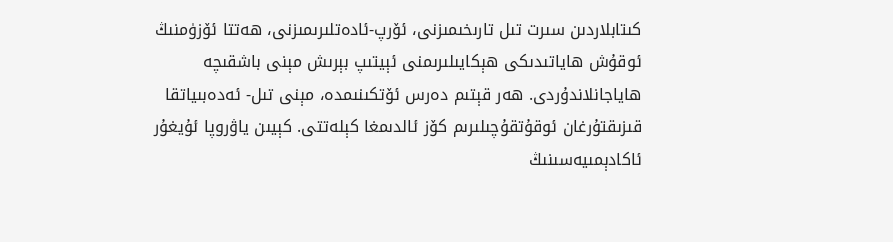كىتابلاردىن سىرت تىل تارىخىمىزنى، ئۆرپ-ئادەتلىرىمىزنى، ھەتتا ئۆزۈمنىڭ ئوقۇش ھاياتىدىكى ھېكايىلىرىمنى ئېيتىپ بېرىش مېنى باشقىچە ھاياجانلاندۇردى. ھەر قېتىم دەرس ئۆتكىنىمدە، مېنى تىل- ئەدەبىياتقا قىزىقتۇرغان ئوقۇتقۇچىلىرىم كۆز ئالدىمغا كېلەتتى. كېيىن ياۋروپا ئۇيغۇر ئاكادېمىيەسىنىڭ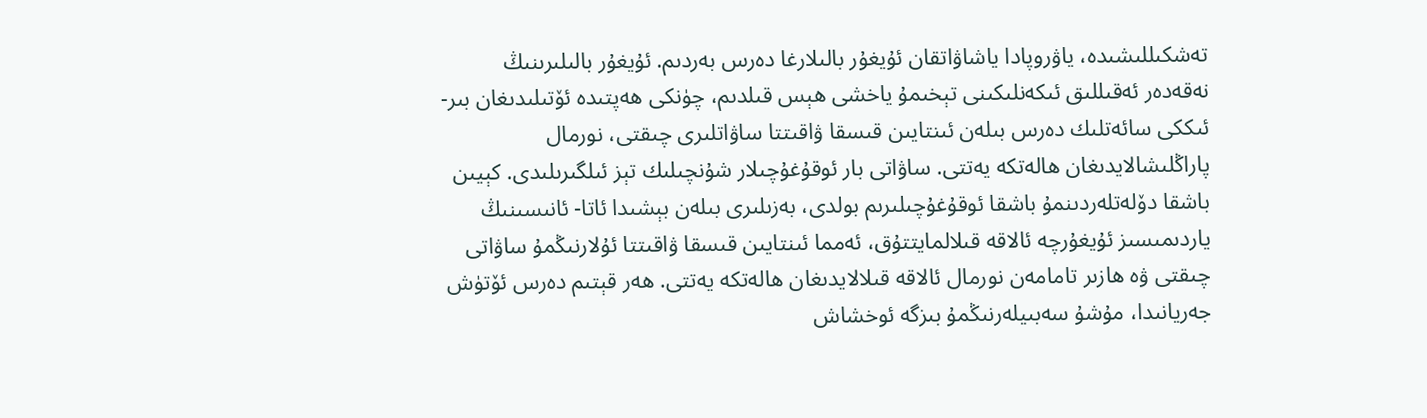تەشكىللىشىدە، ياۋروپادا ياشاۋاتقان ئۇيغۇر بالىلارغا دەرس بەردىم. ئۇيغۇر بالىلىرىنىڭ نەقەدەر ئەقىللىق ئىكەنلىكىنى تېخىمۇ ياخشى ھېس قىلدىم، چۈنكى ھەپتىدە ئۆتىلىدىغان بىر- ئىككى سائەتلىك دەرس بىلەن ئىنتايىن قىسقا ۋاقىتتا ساۋاتلىرى چىقتى، نورمال پاراڭلىشالايدىغان ھالەتكە يەتتى. ساۋاتى بار ئوقۇغۇچىلار شۇنچىلىك تېز ئىلگىرىلىدى. كېيىن باشقا دۆلەتلەردىنمۇ باشقا ئوقۇغۇچىلىرىم بولدى، بەزىلىرى بىلەن بېشىدا ئاتا- ئانىسىنىڭ ياردىمىسىز ئۇيغۇرچە ئالاقە قىلالمايتتۇق، ئەمما ئىنتايىن قىسقا ۋاقىتتا ئۇلارنىڭمۇ ساۋاتى چىقتى ۋە ھازىر تامامەن نورمال ئالاقە قىلالايدىغان ھالەتكە يەتتى. ھەر قېتىم دەرس ئۆتۈش جەريانىدا، مۇشۇ سەبىيلەرنىڭمۇ بىزگە ئوخشاش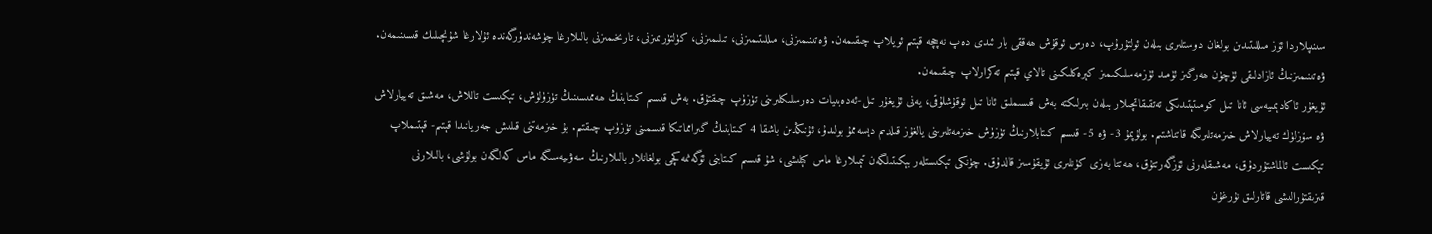سىنىپلاردا ئۆز مىللىتىدىن بولغان دوستلىرى بىلەن ئولتۇرۇپ، دەرس ئوقۇش ھەققى بار ئىدى دەپ نەچچە قېتىم ئويلاپ چىقىمەن. ۋەتىنىمىزنى، مىللىتىمىزنى، تىلىمىزنى، كۈلتۈرىمىزنى، تارىخىمىزنى بالىلارغا چۈشەندۈرگەندە ئۇلارغا شۇنچىلىك قىسىنىمەن. ۋەتىنىمىزنىڭ ئازادلىقى ئۈچۈن ھەرگىز ئۈمىد ئۈزمەسلىكىمىز كېرەكلىكىنى تالاي قېتىم تەكرارلاپ چىقىمەن.
ئۇيغۇر ئاكادېمىيەسى ئانا تىل كومىتېتىدىكى تەتقىقاتچىلار بىلەن بىرلىكتە بەش قىسىملىق ئانا تىل ئوقۇشلۇقى، يەنى ئۇيغۇر تىل-ئەدەبىيات دەرسلىكلىرىنى تۈزۈپ چىقتۇق. بەش قىسىم كىتابنىڭ ھەممىسىنىڭ تۈزۈلۈش، تېكىست تاللاش، مەشىق تەييارلاش ۋە سۆزلۈك تەييارلاش خىزمەتلىرىگە قاتناشتىم. بولۇپمۇ 3- ۋە 5- قىسىم كىتابلارنىڭ تۈزۈش خىزمەتلىرىنى يالغۇز قىلدىم دېسەممۇ بولىدۇ، ئۇنىڭدىن باشقا 4 كىتابنىڭ گىرامماتىكا قىسمىنى تۈزۈپ چىقتىم. بۇ خىزمەتنى قىلىش جەريانىدا قېتىم- قېتىملاپ تېكىست ئالماشتۇردۇق، مەشىقلەرنى ئۆزگەرتتۇق، ھەتتا بەزى كۈنلىرى ئۇيقۇسىز قالدۇق. چۈنكى تېكىستلەر بېكىتىلگەن تېمىلارغا ماس كېلىشى، شۇ قىسىم كىتابنى ئۆگەنمەكچى بولغانلار بالىلارنىڭ سەۋىيەسىگە ماس كەلگەن بولۇشى، بالىلارنى قىزىقتۇرالىشى قاتارلىق نۇرغۇن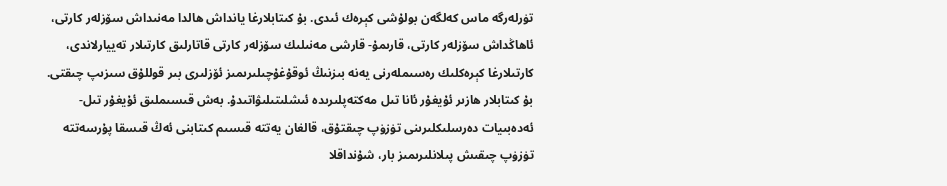تۈرلەرگە ماس كەلگەن بولۇشى كېرەك ئىدى. بۇ كىتابلارغا يانداش ھالدا مەنىداش سۆزلەر كارتى، ئاھاڭداش سۆزلەر كارتى، قارىمۇ- قارشى مەنىلىك سۆزلەر كارتى قاتارلىق كارتىلار تەييارلاندى، كارتىلارغا كېرەكلىك رەسىملەرنى يەنە بىزنىڭ ئوقۇغۇچىلىرىمىز ئۆزلىرى بىر قوللۇق سىزىپ چىقتى. بۇ كىتابلار ھازىر ئۇيغۇر ئانا تىل مەكتەپلىرىدە ئىشلىتىلىۋاتىدۇ. بەش قىسىملىق ئۇيغۇر تىل-ئەدەبىيات دەرسلىكلىرىنى تۈزۈپ چىقتۇق، قالغان يەتتە قىسىم كىتابنى ئەڭ قىسقا پۇرسەتتە تۈزۈپ چىقىش پىلانلىرىمىز بار، شۇنداقلا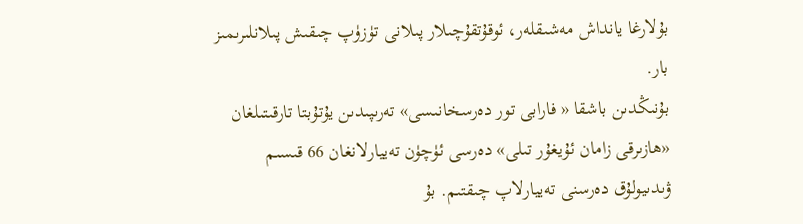بۇلارغا يانداش مەشىقلەر، ئوقۇتقۇچىلار پىلانى تۈزۈپ چىقىش پىلانلىرىمىز بار.
بۇنىڭدىن باشقا « فارابى تور دەرسخانىسى» تەرىپىدىن يۇتۇبتا تارقىتىلغان «ھازىرقى زامان ئۇيغۇر تىلى» دەرسى ئۈچۈن تەييارلانغان 66 قىسىم ۋىدىيولۇق دەرسنى تەييارلاپ چىقتىم. بۇ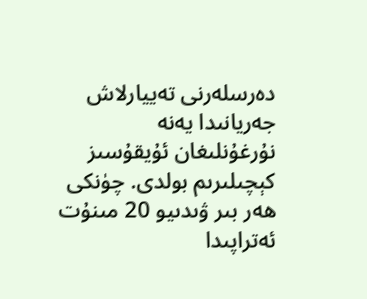دەرسلەرنى تەييارلاش جەريانىدا يەنە نۇرغۇنلىغان ئۇيقۇسىز كېچىلىرىم بولدى. چۈنكى ھەر بىر ۋىدىيو 20 مىنۇت ئەتراپىدا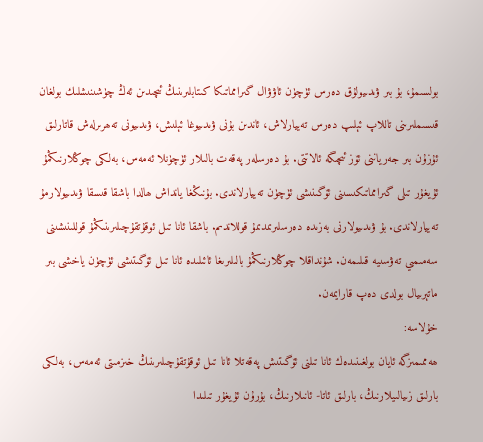بولسىمۇ، بۇ بىر ۋىدىيولۇق دەرس ئۈچۈن ئاۋۋال گىرامماتىكا كىتابلىرىنىڭ ئىچىدىن ئەڭ چۈشىنىشلىك بولغان قىسىملىرىنى تاللاپ ئېلىپ دەرس تەييارلاش، ئاندىن بۇنى ۋىدىيوغا ئېلىش، ۋىدىيونى تەھرىرلەش قاتارلىق ئۇزۇن بىر جەرياننى ئۆز ئىچىگە ئالاتتى. بۇ دەرسلەر پەقەت بالىلار ئۈچۈنلا ئەمەس، بەلكى چوڭلارنىڭمۇ ئۇيغۇر تىلى گىرامماتىكىسىنى ئۆگىنىشى ئۈچۈن تەييارلاندى. بۇنىڭغا يانداش ھالدا باشقا قىسقا ۋىدىيولارمۇ تەييارلاندى. بۇ ۋىدىيولارنى بەزىدە دەرسلىرىمدىمۇ قوللاندىم. باشقا ئانا تىل ئوقۇتقۇچىلىرىنىڭمۇ قوللىنىشىنى سەمىمىي تەۋسىيە قىلىمەن. شۇنداقلا چوڭلارنىڭمۇ بالىلىرىغا ئائىلىدە ئانا تىل ئۆگىتىشى ئۈچۈن ياخشى بىر ماتېرىيال بولدى دەپ قارايمەن.
خۇلاسە:
ھەممىمىزگە ئايان بولغىنىدەك ئانا تىلنى ئۆگىتىش پەقەتلا ئانا تىل ئوقۇتقۇچىلىرىنىڭ خىزمىتى ئەمەس، بەلكى بارلىق زىيالىيلارنىڭ، بارلىق ئاتا- ئانىلارنىڭ، بۇرۇن ئۇيغۇر تىلىدا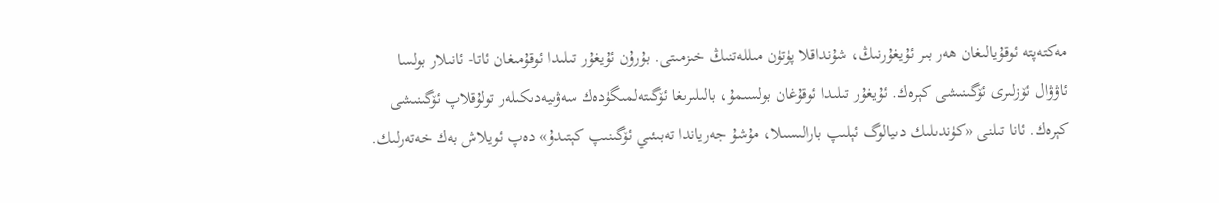مەكتەپتە ئوقۇيالىغان ھەر بىر ئۇيغۇرنىڭ، شۇنداقلا پۈتۈن مىللەتنىڭ خىزمىتى. بۇرۇن ئۇيغۇر تىلىدا ئوقۇمىغان ئاتا- ئانىلار بولسا ئاۋۋال ئۆزلىرى ئۆگىنىشى كېرەك. ئۇيغۇر تىلىدا ئوقۇغان بولسىمۇ، بالىلىرىغا ئۆگىتەلمىگۈدەك سەۋىيەدىكىلەر تولۇقلاپ ئۆگىنىشى كېرەك. ئانا تىلنى «كۈندىلىك دىيالوگ ئېلىپ بارالىسىلا، مۇشۇ جەرياندا تەبىئىي ئۆگىنىپ كېتىدۇ» دەپ ئويلاش بەك خەتەرلىك.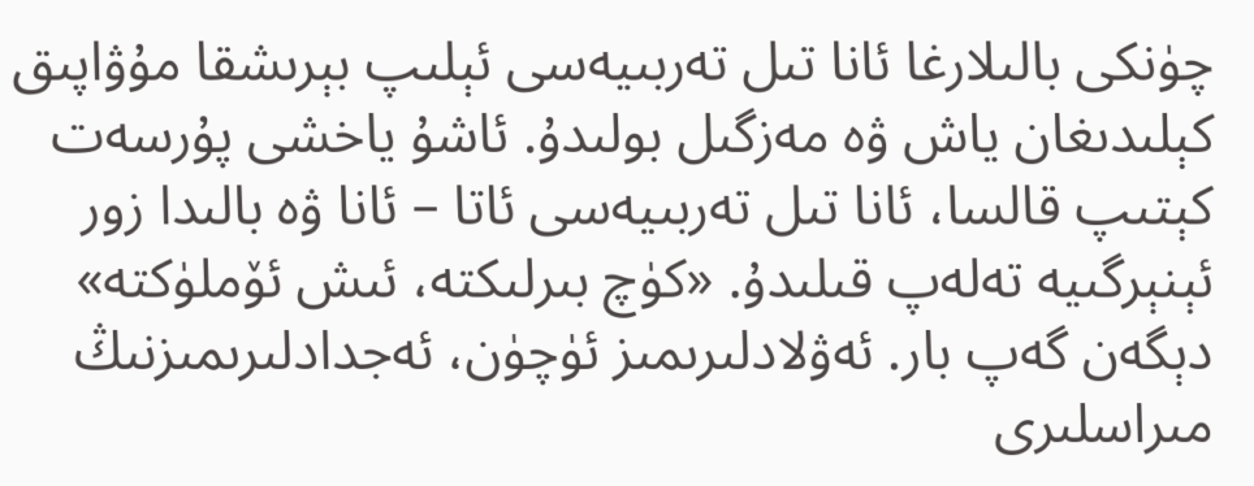چۈنكى بالىلارغا ئانا تىل تەربىيەسى ئېلىپ بېرىشقا مۇۋاپىق كېلىدىغان ياش ۋە مەزگىل بولىدۇ. ئاشۇ ياخشى پۇرسەت كېتىپ قالسا، ئانا تىل تەربىيەسى ئاتا – ئانا ۋە بالىدا زور ئېنېرگىيە تەلەپ قىلىدۇ. «كۈچ بىرلىكتە، ئىش ئۆملۈكتە» دېگەن گەپ بار. ئەۋلادلىرىمىز ئۈچۈن، ئەجدادلىرىمىزنىڭ مىراسلىرى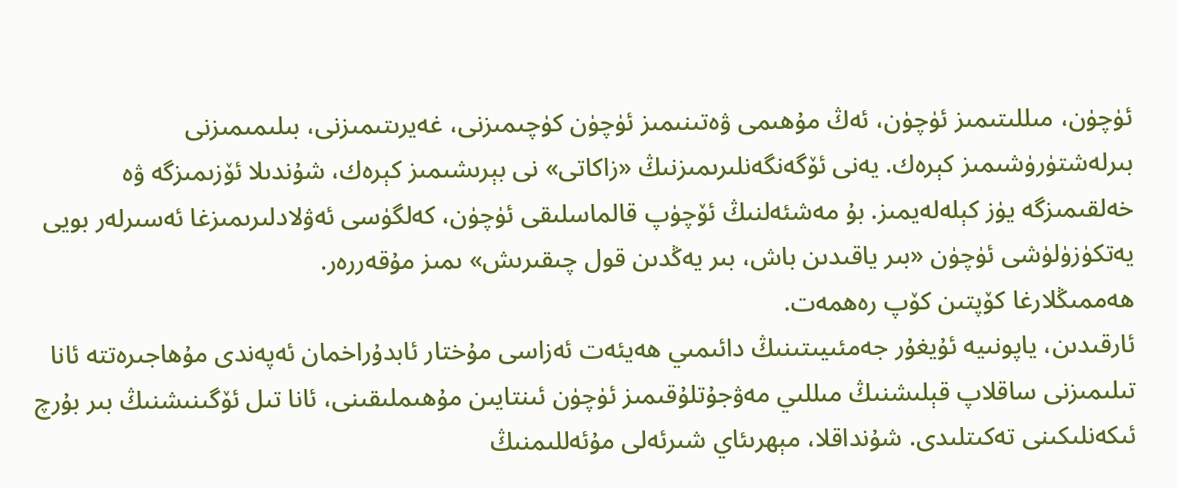ئۈچۈن، مىللىتىمىز ئۈچۈن، ئەڭ مۇھىمى ۋەتىنىمىز ئۈچۈن كۈچىمىزنى، غەيرىتىمىزنى، بىلىمىمىزنى بىرلەشتۈرۈشىمىز كېرەك. يەنى ئۆگەنگەنلىرىمىزنىڭ «زاكاتى» نى بېرىشىمىز كېرەك، شۇندىلا ئۆزىمىزگە ۋە خەلقىمىزگە يۈز كېلەلەيمىز. بۇ مەشئەلنىڭ ئۆچۈپ قالماسلىقى ئۈچۈن، كەلگۈسى ئەۋلادلىرىمىزغا ئەسىرلەر بويى يەتكۈزۈلۈشى ئۈچۈن «بىر ياقىدىن باش، بىر يەڭدىن قول چىقىرىش» ىمىز مۇقەررەر.
ھەممىڭلارغا كۆپتىن كۆپ رەھمەت.
ئارقىدىن، ياپونىيە ئۇيغۇر جەمئىيىتىنىڭ دائىمىي ھەيئەت ئەزاسى مۇختار ئابدۇراخمان ئەپەندى مۇھاجىرەتتە ئانا تىلىمىزنى ساقلاپ قېلىشنىڭ مىللىي مەۋجۇتلۇقىمىز ئۈچۈن ئىنتايىن مۇھىملىقىنى، ئانا تىل ئۆگىنىشنىڭ بىر بۇرچ ئىكەنلىكىنى تەكىتلىدى. شۇنداقلا، مېھرىئاي شىرئەلى مۇئەللىمنىڭ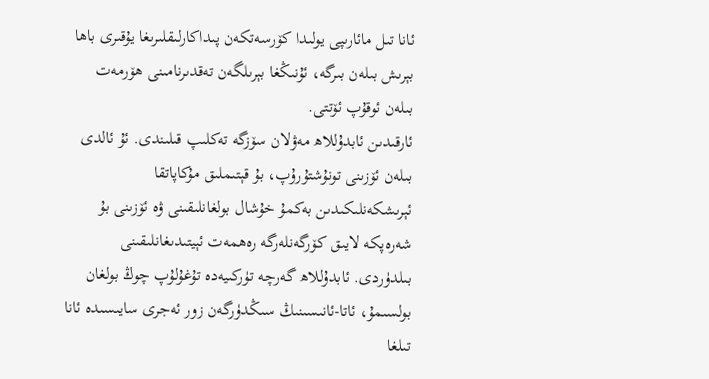ئانا تىل مائارىپى يولىدا كۆرسەتكەن پىداكارلىقلىرىغا يۇقىرى باھا بېرىش بىلەن بىرگە، ئۇنىڭغا بېرىلگەن تەقدىرنامىنى ھۆرمەت بىلەن ئوقۇپ ئۆتتى.
ئارقىدىن ئابدۇللاھ مەۋلان سۆزگە تەكلىپ قىلىندى. ئۇ ئالدى بىلەن ئۆزىنى تونۇشتۇرۇپ، بۇ قېتىملىق مۇكاپاتقا ئېرىشكەنلىكىدىن بەكمۇ خۇشال بولغانلىقىنى ۋە ئۆزىنى بۇ شەرەپكە لايىق كۆرگەنلەرگە رەھمەت ئېيتىدىغانلىقىنى بىلدۈردى. ئابدۇللاھ گەرچە تۈركىيەدە تۇغۇلۇپ چوڭ بولغان بولسىمۇ، ئاتا-ئانىسىنىڭ سىڭدۈرگەن زور ئەجرى سايىسىدە ئانا تىلغا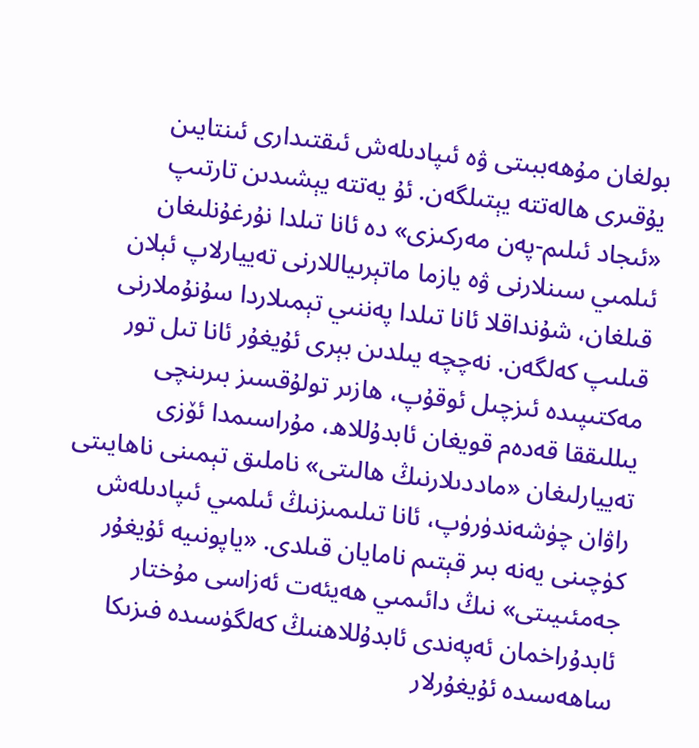بولغان مۇھەببىتى ۋە ئىپادىلەش ئىقتىدارى ئىنتايىن يۇقىرى ھالەتتە يېتىلگەن. ئۇ يەتتە يېشىدىن تارتىپ «ئىجاد ئىلىم-پەن مەركىزى» دە ئانا تىلدا نۇرغۇنلىغان ئىلمىي سىنلارنى ۋە يازما ماتېرىياللارنى تەييارلاپ ئېلان قىلغان، شۇنداقلا ئانا تىلدا پەننىي تېمىلاردا سۇنۇملارنى قىلىپ كەلگەن. نەچچە يىلدىن بېرى ئۇيغۇر ئانا تىل تور مەكتىپىدە ئىزچىل ئوقۇپ، ھازىر تولۇقسىز بىرىنچى يىللىققا قەدەم قويغان ئابدۇللاھ، مۇراسىمدا ئۆزى تەييارلىغان «ماددىلارنىڭ ھالىتى» ناملىق تېمىنى ناھايىتى راۋان چۈشەندۈرۈپ، ئانا تىلىمىزنىڭ ئىلمىي ئىپادىلەش كۈچىنى يەنە بىر قېتىم نامايان قىلدى. «ياپونىيە ئۇيغۇر جەمئىيىتى» نىڭ دائىمىي ھەيئەت ئەزاسى مۇختار ئابدۇراخمان ئەپەندى ئابدۇللاھنىڭ كەلگۈسىدە فىزىكا ساھەسىدە ئۇيغۇرلار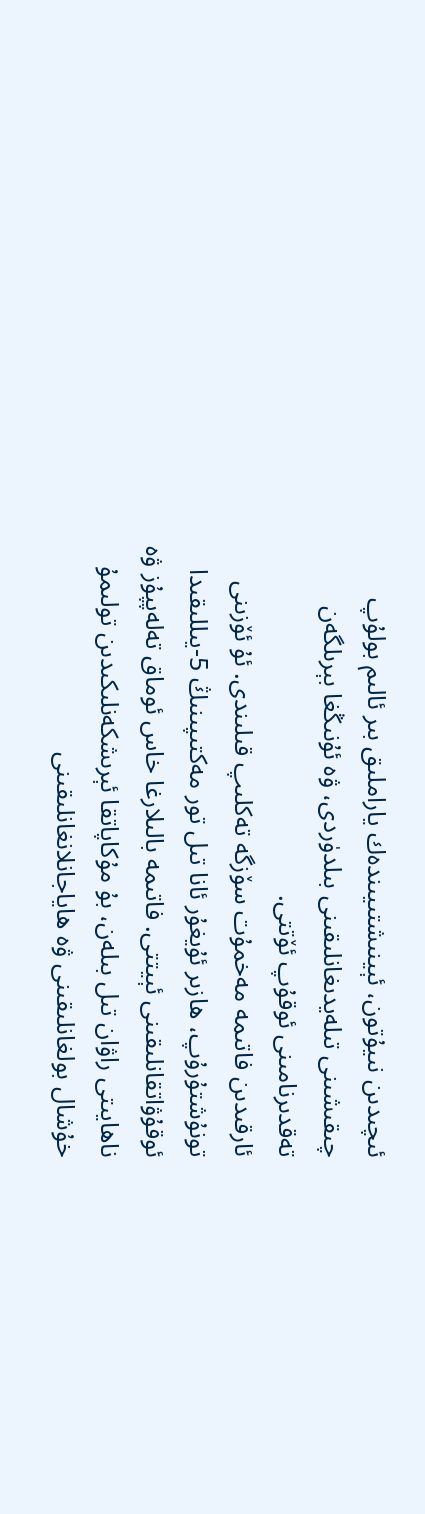ئىچىدىن نىيۇتون، ئېينىشتىيىندەك ياراملىق بىر ئالىم بولۇپ چىقىشىنى تىلەيدىغانلىقىنى بىلدۈردى، ۋە ئۇنىڭغا بېرىلگەن تەقدىرنامىنى ئوقۇپ ئۆتتى.
ئارقىدىن فاتىمە مەخمۇت سۆزگە تەكلىپ قىلىندى. ئۇ ئۆزىنى تونۇشتۇرۇپ، ھازىر ئۇيغۇر ئانا تىل تور مەكتىپىنىڭ 5-يىللىقىدا ئوقۇۋاتقانلىقىنى ئېيتتى. فاتىمە بالىلارغا خاس ئوماق تەلەپپۇز ۋە ناھايىتى راۋان تىل بىلەن، بۇ مۇكاپاتقا ئېرىشكەنلىكىدىن تولىمۇ خۇشال بولغانلىقىنى ۋە ھاياجانلانغانلىقىنى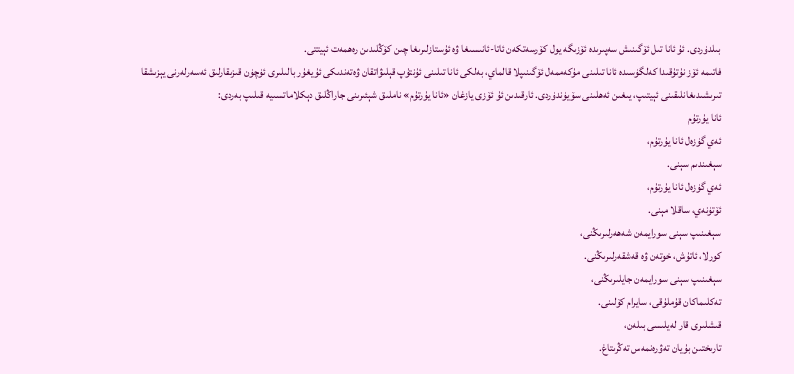بىلدۈردى. ئۇ ئانا تىل ئۆگىنىش سەپىرىدە ئۆزىگە يول كۆرسەتكەن ئاتا-ئانىسىغا ۋە ئۇستازلىرىغا چىن كۆڭلىدىن رەھمەت ئېيتتى.
فاتىمە ئۆز نۇتۇقىدا كەلگۈسىدە ئانا تىلىنى مۇكەممەل ئۆگىنىپلا قالماي، بەلكى ئانا تىلىنى ئۇنتۇپ قېلىۋاتقان ۋەتەندىكى ئۇيغۇر بالىلىرى ئۈچۈن قىزىقارلىق ئەسەرلەرنى يېزىشقا تىرىشىدىغانلىقىنى ئېيتىپ، يىغىن ئەھلىنى سۆيۈندۈردى. ئارقىدىن ئۇ ئۆزى يازغان «ئانا يۇرتۇم» ناملىق شېئىرىنى جاراڭلىق دېكلاماتسىيە قىلىپ بەردى:
ئانا يۇرتۇم
ئەي گۈزەل ئانا يۇرتۇم،
سېغىندىم سېنى.
ئەي گۈزەل ئانا يۇرتۇم،
ئۆتۈنەي، ساقلا مېنى.
سېغىنىپ سېنى سورايمەن شەھەرلىرىڭنى،
كورلا، ئاتۇش، خوتەن ۋە قەشقەرلىرىڭنى.
سېغىنىپ سېنى سورايمەن جايلىرىڭنى،
تەكلىماكان قۇملۇقى، سايرام كۆلىنى.
قىشلىرى قار لەيلىسى بىلەن،
تارىختىن بۇيان تەۋرەنمەس تەڭرىتاغ.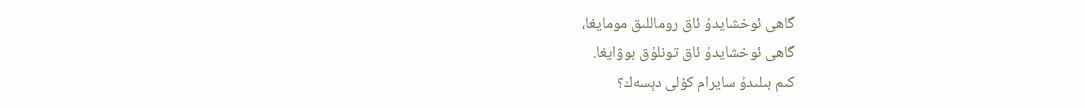گاھى ئوخشايدۇ ئاق روماللىق مومايغا،
گاھى ئوخشايدۇ ئاق تونلۇق بوۋايغا.
كىم بىلىدۇ سايرام كۆلى دېسەك؟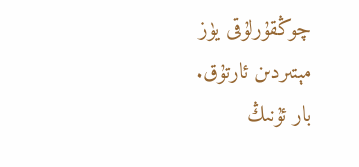چوڭقۇرلۇقى يۈز مېتىردىن ئارتۇق.
بار ئۇنىڭ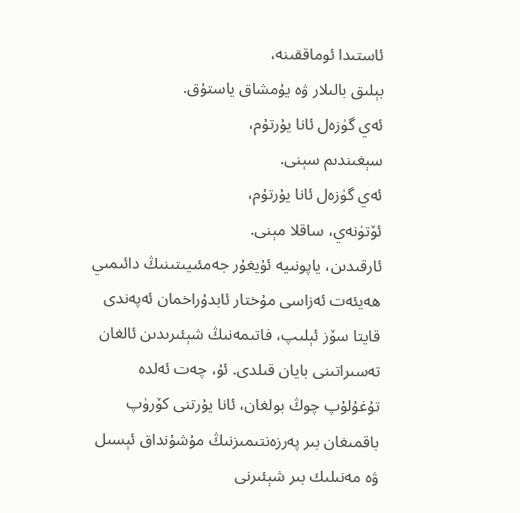ئاستىدا ئوماققىنە،
بېلىق بالىلار ۋە يۇمشاق ياستۇق.
ئەي گۈزەل ئانا يۇرتۇم،
سېغىندىم سېنى.
ئەي گۈزەل ئانا يۇرتۇم،
ئۆتۈنەي، ساقلا مېنى.
ئارقىدىن، ياپونىيە ئۇيغۇر جەمئىيىتىنىڭ دائىمىي ھەيئەت ئەزاسى مۇختار ئابدۇراخمان ئەپەندى قايتا سۆز ئېلىپ، فاتىمەنىڭ شېئىرىدىن ئالغان تەسىراتىنى بايان قىلدى. ئۇ، چەت ئەلدە تۇغۇلۇپ چوڭ بولغان، ئانا يۇرتنى كۆرۈپ باقمىغان بىر پەرزەنتىمىزنىڭ مۇشۇنداق ئېسىل ۋە مەنىلىك بىر شېئىرنى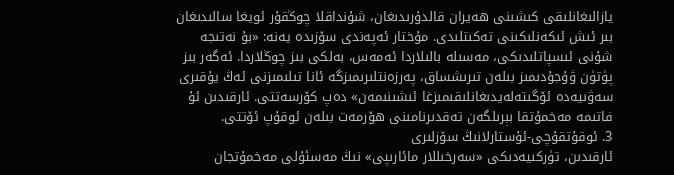يازالىغانلىقى كىشىنى ھەيران قالدۇرىدىغان، شۇنداقلا چوڭقۇر ئويغا سالىدىغان بىر ئىش ئىكەنلىكىنى تەكىتلىدى. مۇختار ئەپەندى سۆزىدە يەنە: «بۇ نەتىجە شۇنى ئىسپاتلىدىكى، مەسىلە بالىلاردا ئەمەس، بەلكى بىز چوڭلاردا. ئەگەر بىز پۈتۈن ۋۇجۇدىمىز بىلەن تىرىشساق، پەرزەنتلىرىمىزگە ئانا تىلىمىزنى ئەڭ يۇقىرى سەۋىيەدە ئۆگىتەلەيدىغانلىقىمىزغا ئىشىنىمەن» دەپ كۆرسەتتى. ئارقىدىن ئۇ فاتىمە مەخمۇتقا بېرىلگەن تەقدىرنامىنى ھۆرمەت بىلەن ئوقۇپ ئۆتتى.
3. ئوقۇتقۇچى-ئۇستارلانىڭ سۆزلىرى
ئارقىدىن، تۈركىيەدىكى «سەرخىللار مائارىپى» نىڭ مەسئۇلى مەخمۇتجان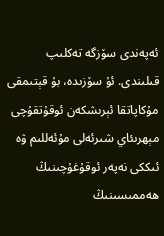ئەپەندى سۆزگە تەكلىپ قىلىندى. ئۇ سۆزىدە، بۇ قېتىمقى مۇكاپاتقا ئېرىشكەن ئوقۇتقۇچى مېھرىئاي شىرئەلى مۇئەللىم ۋە ئىككى نەپەر ئوقۇغۇچىنىڭ ھەممىسىنىڭ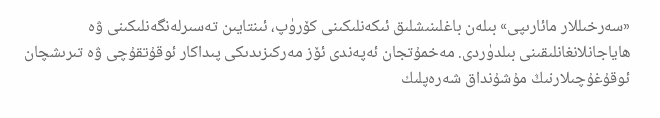«سەرخىللار مائارىپى» بىلەن باغلىنىشلىق ئىكەنلىكىنى كۆرۈپ، ئىنتايىن تەسىرلەنگەنلىكىنى ۋە ھاياجانلانغانلىقىنى بىلدۈردى. مەخمۇتجان ئەپەندى ئۆز مەركىزىدىكى پىداكار ئوقۇتقۇچى ۋە تىرىشچان ئوقۇغۇچىلارنىڭ مۇشۇنداق شەرەپلىك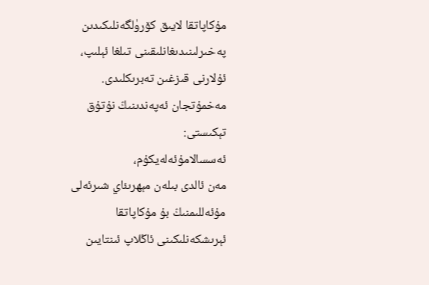مۇكاپاتقا لايىق كۆرۈلگەنلىكىدىن پەخىرلىنىدىغانلىقىنى تىلغا ئېلىپ، ئۇلارنى قىزغىن تەبرىكلىدى.
مەخمۇتجان ئەپەندىنىڭ نۇتۇق تېكىستى:
ئەسسالامۇئەلەيكۇم،
مەن ئالدى بىلەن مېھرىئاي شىرئەلى مۇئەللىمنىڭ بۇ مۇكاپاتقا ئېرىشكەنلىكىنى ئاڭلاپ ئىنتايىن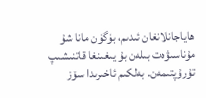ھاياجانلانغان ئىدىم، بۈگۈن مانا شۇ مۇناسىۋەت بىلەن بۇ يىغىنغا قاتنىشىپ تۇرۇپتىمەن. بەلكىم ئاخىرىدا سۆز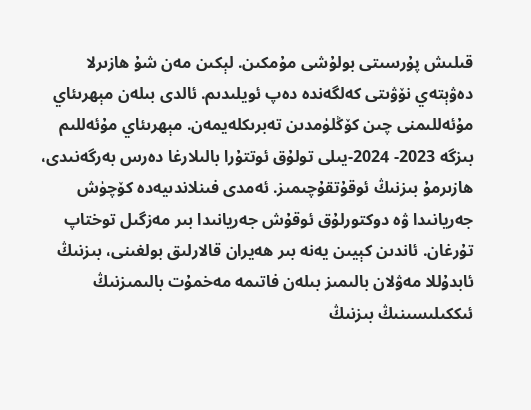قىلىش پۇرسىتى بولۇشى مۇمكىن. لېكىن مەن شۇ ھازىرلا دەۋېتەي نۆۋىتى كەلگەندە دەپ ئويلىدىم. ئالدى بىلەن مېھرىئاي مۇئەللىمنى چىن كۆڭلۈمدىن تەبرىكلەيمەن. مېھرىئاي مۇئەللىم بىزگە 2023- 2024-يىلى تولۇق ئوتتۇرا بالىلارغا دەرس بەرگەنىدى، ھازىرمۇ بىزنىڭ ئوقۇتقۇچىمىز. ئەمدى فىنلاندىيەدە كۆچۈش جەريانىدا ۋە دوكتورلۇق ئوقۇش جەريانىدا بىر مەزگىل توختاپ تۇرغان. ئاندىن كېيىن يەنە بىر ھەيران قالارلىق بولغىنى، بىزنىڭ ئابدۇللا مەۋلان بالىمىز بىلەن فاتىمە مەخمۇت بالىمىزنىڭ ئىككىلىسىنىڭ بىزنىڭ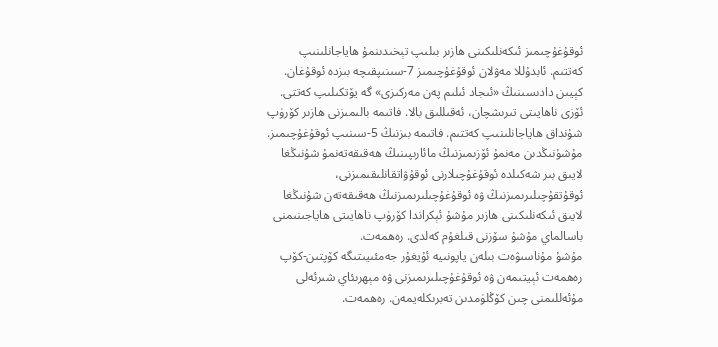ئوقۇغۇچىمىز ئىكەنلىكىنى ھازىر بىلىپ تېخىدىنمۇ ھاياجانلىنىپ كەتتىم. ئابدۇللا مەۋلان ئوقۇغۇچىمىز 7-سىنىپقىچە بىزدە ئوقۇغان. كېيىن دادىسىنىڭ «ئىجاد ئىلىم پەن مەركىزى» گە يۆتكىلىپ كەتتى. ئۆزى ناھايىتى تىرىشچان، ئەقىللىق بالا. فاتىمە بالىمىزنى ھازىر كۆرۈپ شۇنداق ھاياجانلىنىپ كەتتىم. فاتىمە بىزنىڭ 5-سىنىپ ئوقۇغۇچىمىز. مۇشۇنىڭدىن مەنمۇ ئۆزىمىزنىڭ مائارىپىنىڭ ھەقىقەتەنمۇ شۇنىڭغا لايىق بىر شەكىلدە ئوقۇغۇچىلارنى ئوقۇۋاتقانلىقىمىزنى، ئوقۇتقۇچىلىرىمىزنىڭ ۋە ئوقۇغۇچىلىرىمىزنىڭ ھەقىقەتەن شۇنىڭغا لايىق ئىكەنلىكىنى ھازىر مۇشۇ ئېكراندا كۆرۈپ ناھايىتى ھاياجىنىمنى باسالماي مۇشۇ سۆزنى قىلغۇم كەلدى. رەھمەت.
مۇشۇ مۇناسىۋەت بىلەن ياپونىيە ئۇيغۇر جەمئىيىتىگە كۆپتىن-كۆپ رەھمەت ئېيتىمەن ۋە ئوقۇغۇچىلىرىمىزنى ۋە مېھرىئاي شىرئەلى مۇئەللىمنى چىن كۆڭلۈمدىن تەبرىكلەيمەن. رەھمەت.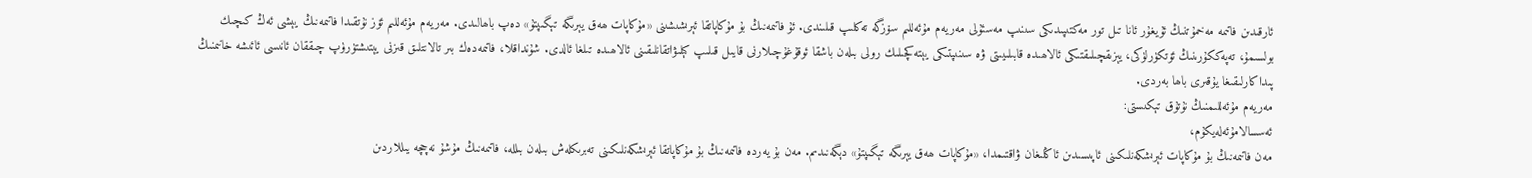ئارقىدىن فاتىمە مەخمۇتنىڭ ئۇيغۇر ئانا تىل تور مەكتىپىدىكى سىنىپ مەسئۇلى مەريەم مۇئەللىم سۆزگە تەكلىپ قىلىندى. ئۇ فاتىمەنىڭ بۇ مۇكاپاتقا ئېرىشىشىنى «مۇكاپات ھەق يېرىگە تېگىپتۇ» دەپ باھالىدى. مەريەم مۇئەللىم ئۆز نۇتقىدا فاتىمەنىڭ يېشى ئەڭ كىچىك بولسىمۇ، تەپەككۇرىنىڭ ئۆتكۈرلۈكى، يېزىقچىلىقتىكى ئالاھىدە قابىلىيىتى ۋە سىنىپتىكى يېتەكچىلىك رولى بىلەن باشقا ئوقۇغۇچىلارنى قايىل قىلىپ كېلىۋاتقانلىقىنى ئالاھىدە تىلغا ئالدى. شۇنداقلا، فاتىمەدەك بىر تالانتلىق قىزنى يېتىشتۈرۈپ چىققان ئانىسى ئائىشە خانىمنىڭ پىداكارلىقىغا يۇقىرى باھا بەردى.
مەريەم مۇئەللىمنىڭ نۇتۇق تېكىستى:
ئەسسالامۇئەلەيكۇم،
مەن فاتىمەنىڭ بۇ مۇكاپات ئېرىشكەنلىكىنى ئاپىسىدىن ئاڭلىغان ۋاقتىمدا، «مۇكاپات ھەق يېرىگە تېگىپتۇ» دېگەنىدىم. مەن بۇ يەردە فاتىمەنىڭ بۇ مۇكاپاتقا ئېرىشكەنلىكىنى تەبرىكلەش بىلەن بىللە، فاتىمەنىڭ مۇشۇ نەچچە يىللاردىن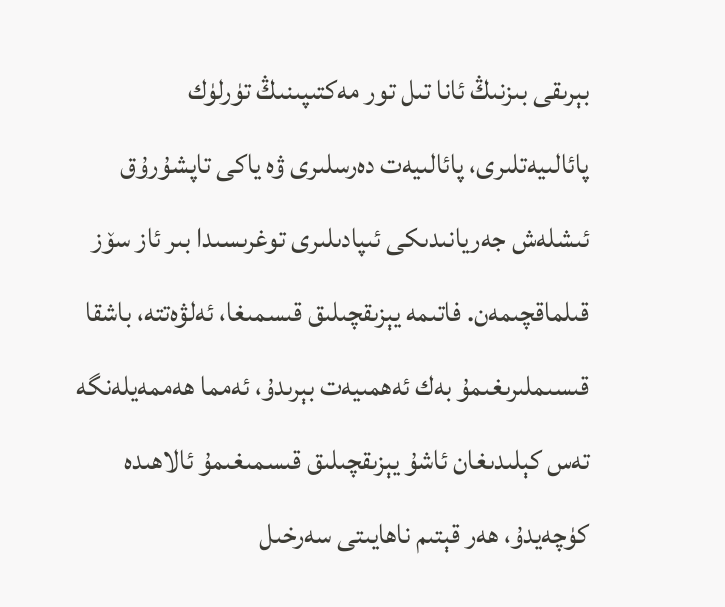بېرىقى بىزنىڭ ئانا تىل تور مەكتىپىنىڭ تۈرلۈك پائالىيەتلىرى، پائالىيەت دەرسلىرى ۋە ياكى تاپشۇرۇق ئىشلەش جەريانىدىكى ئىپادىلىرى توغرىسىدا بىر ئاز سۆز قىلماقچىمەن. فاتىمە يېزىقچىلىق قىسمىغا، ئەلۋەتتە، باشقا قىسىملىرىغىمۇ بەك ئەھمىيەت بېرىدۇ، ئەمما ھەممەيلەنگە تەس كېلىدىغان ئاشۇ يېزىقچىلىق قىسمىغىمۇ ئالاھىدە كۈچەيدۇ، ھەر قېتىم ناھايىتى سەرخىل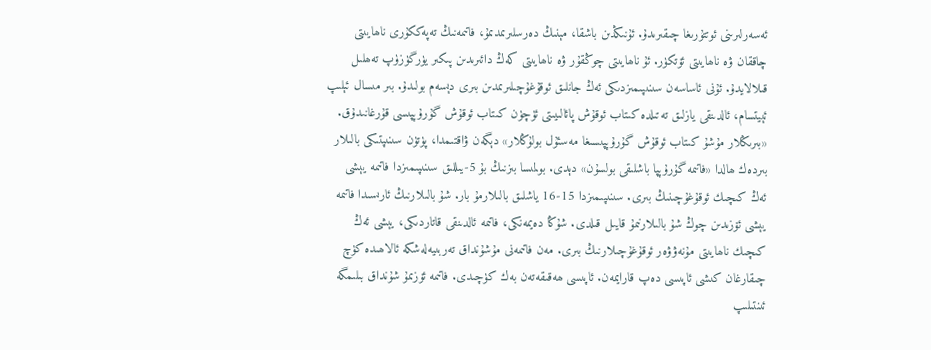ئەسەرلىرىنى ئوتتۇرىغا چىقىرىدۇ. ئۇنىڭدىن باشقا، مېنىڭ دەرسلىرىمدىمۇ، فاتىمەنىڭ تەپەككۇرى ناھايىتى چاققان ۋە ناھايىتى ئۆتكۈر. ئۇ ناھايىتى چوڭقۇر ۋە ناھايىتى كەڭ دائىرىدىن پىكىر يۈرگۈزۈپ تەھلىل قىلالايدۇ. ئۇنى ئاساسەن سىنىپىمىزدىكى ئەڭ جانلىق ئوقۇغۇچىلىرىمدىن بىرى دېسەم بولىدۇ. بىر مىسال ئېلىپ ئېيتسام، ئالدىنقى يازلىق تەتىلدە كىتاب ئوقۇش پائالىيىتى ئۈچۈن كىتاب ئوقۇش گۇرۇپپىسى قۇرغانىدۇق. «بىرىڭلار مۇشۇ كىتاب ئوقۇش گۇرۇپپىسىغا مەسئۇل بولۇڭلار» دېگەن ۋاقتىمدا، پۈتۈن سىنىپتىكى بالىلار بىردەك ھالدا «فاتىمە گۇرۇپپا باشلىقى بولسۇن» دېدى. بولمىسا بىزنىڭ بۇ 5-يىللىق سىنىپىمىزدا فاتىمە يېشى ئەڭ كىچىك ئوقۇغۇچىنىڭ بىرى. سىنىپىمىزدا 15-16 ياشلىق بالىلارمۇ بار. شۇ بالىلارنىڭ ئارىسىدا فاتىمە يېشى ئۆزىدىن چوڭ شۇ بالىلارنىمۇ قايىل قىلدى. شۇڭا دەيمەنكى، فاتىمە ئالدىنقى قاتاردىكى، يېشى ئەڭ كىچىك ناھايىتى مۇنەۋۋەر ئوقۇغۇچىلارنىڭ بىرى. مەن فاتىمەنى مۇشۇنداق تەربىيەلەشكە ئالاھىدە كۈچ چىقارغان كىشى ئاپىسى دەپ قارايمەن. ئاپىسى ھەقىقەتەن بەك كۈچىدى. فاتىمە ئۆزىمۇ شۇنداق بىلىمگە ئىنتىلىپ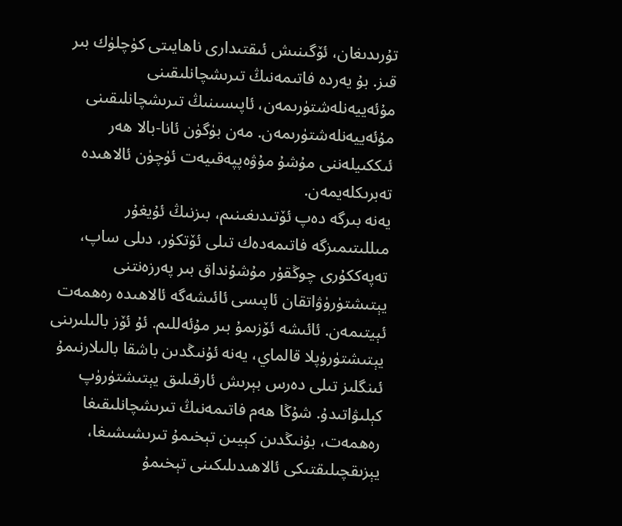تۇرىدىغان، ئۆگىنىش ئىقتىدارى ناھايىتى كۈچلۈك بىر قىز. بۇ يەردە فاتىمەنىڭ تىرىشچانلىقىنى مۇئەييەنلەشتۈرىمەن، ئاپىسىنىڭ تىرىشچانلىقىنى مۇئەييەنلەشتۈرىمەن. مەن بۈگۈن ئانا-بالا ھەر ئىككىيلەننى مۇشۇ مۇۋەپپەقىيەت ئۈچۈن ئالاھىدە تەبرىكلەيمەن.
يەنە بىرگە دەپ ئۆتىدىغىنىم، بىزنىڭ ئۇيغۇر مىللىتىمىزگە فاتىمەدەك تىلى ئۆتكۈر، دىلى ساپ، تەپەككۇرى چوڭقۇر مۇشۇنداق بىر پەرزەنتنى يېتىشتۈرۈۋاتقان ئاپىسى ئائىشەگە ئالاھىدە رەھمەت ئېيتىمەن. ئائىشە ئۆزىمۇ بىر مۇئەللىم. ئۇ ئۆز بالىلىرىنى يېتىشتۈرۈپلا قالماي، يەنە ئۇنىڭدىن باشقا بالىلارنىمۇ ئىنگلىز تىلى دەرس بېرىش ئارقىلىق يېتىشتۈرۈپ كېلىۋاتىدۇ. شۇڭا ھەم فاتىمەنىڭ تىرىشچانلىقىغا رەھمەت، بۇنىڭدىن كېيىن تېخىمۇ تىرىشىشىغا، يېزىقچىلىقتىكى ئالاھىدىلىكىنى تېخىمۇ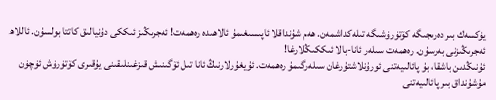يۈكسەك بىر دەرىجىگە كۆتۈرۈشىگە تىلەكداشمەن. ھەم شۇنداقلا ئاپىسىغىمۇ ئالاھىدە رەھمەت! ئەجرىڭىز ئىككى دۇنيالىق كاتتا بولسۇن. ئاللاھ ئەجرىڭىزنى بەرسۇن. رەھمەت سىلەر ئانا-بالا ئىككىڭلارغا!
ئۇنىڭدىن باشقا، بۇ پائالىيەتنى ئورۇنلاشتۇرغان سىلەرگىمۇ رەھمەت. ئۇيغۇرلارنىڭ ئانا تىل ئۆگىنىش قىزغىنلىقىنى يۇقىرى كۆتۈرۈش ئۈچۈن مۇشۇنداق بىر پائالىيەتنى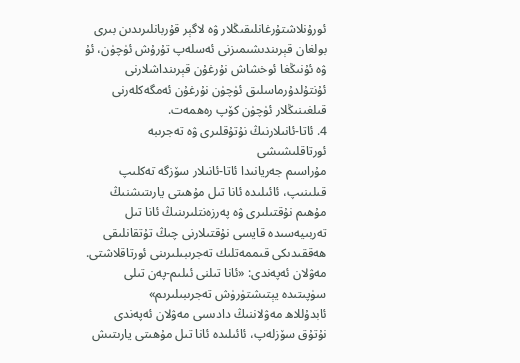ئورۇنلاشتۇرغانلىقىڭلار ۋە لاگېر قۇربانلىرىدىن بىرى بولغان قېرىندىشىمىزنى ئەسلەپ تۇرۇش ئۈچۈن، ئۇ ۋە ئۇنىڭغا ئوخشاش نۇرغۇن قېرىنداشلارنى ئۇنتۇلدۇرماسلىق ئۈچۈن نۇرغۇن ئەمگەكلەرنى قىلغىنىڭلار ئۈچۈن كۆپ رەھمەت.
4. ئاتا-ئانىلارنىڭ نۇتۇقلىرى ۋە تەجرىبە ئورتاقلىشىشى
مۇراسىم جەريانىدا ئاتا-ئانىلار سۆزگە تەكلىپ قىلىنىپ، ئائىلىدە ئانا تىل مۇھىتى يارىتىشنىڭ مۇھىم نۇقتىلىرى ۋە پەرزەنتلىرىنىڭ ئانا تىل تەربىيەسىدە قايسى نۇقتىلارنى چىڭ تۇتقانلىقى ھەققىدىكى قىممەتلىك تەجرىبىلىرىنى ئورتاقلاشتى.
مەۋلان ئەپەندى: «ئانا تىلنى ئىلىم-پەن تىلى سۈپىتىدە يېتىشتۈرۈش تەجرىبىلىرىم»
ئابدۇللاھ مەۋلاننىڭ دادىسى مەۋلان ئەپەندى نۇتۇق سۆزلەپ، ئائىلىدە ئانا تىل مۇھىتى يارىتىش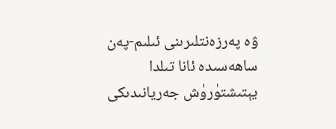ۋە پەرزەنتلىرىنى ئىلىم-پەن ساھەسىدە ئانا تىلدا يېتىشتۈرۈش جەريانىدىكى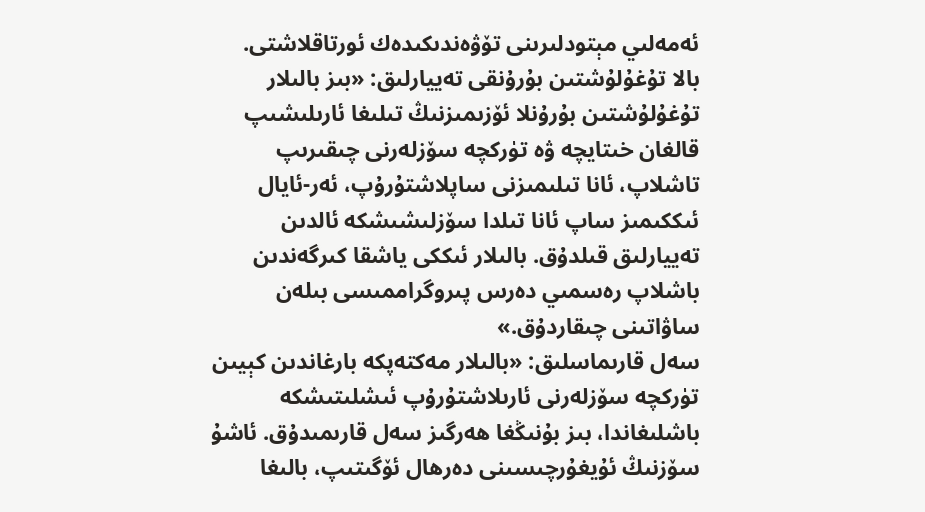ئەمەلىي مېتودلىرىنى تۆۋەندىكىدەك ئورتاقلاشتى.
بالا تۇغۇلۇشتىن بۇرۇنقى تەييارلىق: «بىز بالىلار تۇغۇلۇشتىن بۇرۇنلا ئۆزىمىزنىڭ تىلىغا ئارىلىشىپ قالغان خىتايچە ۋە تۈركچە سۆزلەرنى چىقىرىپ تاشلاپ، ئانا تىلىمىزنى ساپلاشتۇرۇپ، ئەر-ئايال ئىككىمىز ساپ ئانا تىلدا سۆزلىشىشكە ئالدىن تەييارلىق قىلدۇق. بالىلار ئىككى ياشقا كىرگەندىن باشلاپ رەسمىي دەرس پىروگراممىسى بىلەن ساۋاتىنى چىقاردۇق.»
سەل قارىماسلىق: «بالىلار مەكتەپكە بارغاندىن كېيىن تۈركچە سۆزلەرنى ئارىلاشتۇرۇپ ئىشلىتىشكە باشلىغاندا، بىز بۇنىڭغا ھەرگىز سەل قارىمىدۇق. ئاشۇ سۆزنىڭ ئۇيغۇرچىسىنى دەرھال ئۆگىتىپ، بالىغا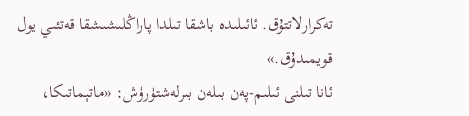تەكرارلاتتۇق. ئائىلىدە باشقا تىلدا پاراڭلىشىشقا قەتئىي يول قويمىدۇق.»
ئانا تىلنى ئىلىم-پەن بىلەن بىرلەشتۈرۈش: «ماتېماتىكا،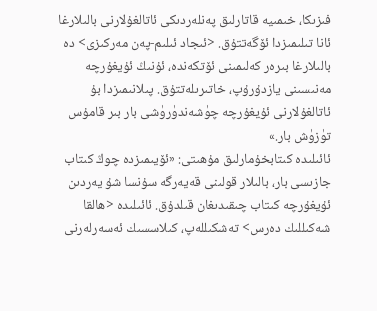فىزىكا، خىمىيە قاتارلىق پەنلەردىكى ئاتالغۇلارنى بالىلارغا ئانا تىلىمىزدا ئۆگەتتۇق. <ئىجاد ئىلىم-پەن مەركىزى> دە بالىلارغا بىرەر كەلىمىنى ئۆتكەندە، ئۇنىڭ ئۇيغۇرچە مەنىسىنى يازدۇرۇپ، خاتىرىلەتتۇق. پىلانىمىزدا بۇ ئاتالغۇلارنى ئۇيغۇرچە چۈشەندۈرۈشى بار بىر قامۇس تۈزۈش بار.»
ئائىلىدە كىتابخۇمارلىق مۇھىتى: «ئۆيىمىزدە چوڭ كىتاب جازىسى بار، بالىلار قولىنى قەيەرگە سۇنسا شۇ يەردىن ئۇيغۇرچە كىتاب چىقىدىغان قىلدۇق. ئائىلىدە <ھالقا شەكىللىك دەرس> تەشكىللەپ، كىلاسسىك ئەسەرلەرنى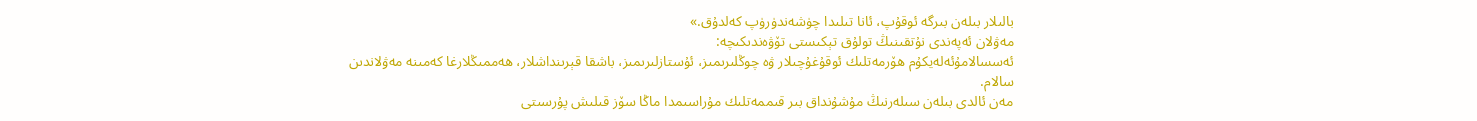بالىلار بىلەن بىرگە ئوقۇپ، ئانا تىلىدا چۈشەندۈرۈپ كەلدۇق.»
مەۋلان ئەپەندى نۇتقىنىڭ تولۇق تېكىستى تۆۋەندىكىچە:
ئەسسالامۇئەلەيكۇم ھۆرمەتلىك ئوقۇغۇچىلار ۋە چوڭلىرىمىز، ئۇستازلىرىمىز، باشقا قېرىنداشلار، ھەممىڭلارغا كەمىنە مەۋلاندىن سالام.
مەن ئالدى بىلەن سىلەرنىڭ مۇشۇنداق بىر قىممەتلىك مۇراسىمدا ماڭا سۆز قىلىش پۇرسىتى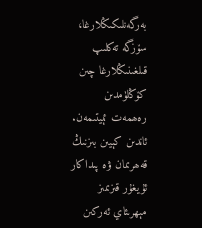بەرگەنلىكىڭلارغا، سۆزگە تەكلىپ قىلغىنىڭلارغا چىن كۆڭلۈمدىن رەھمەت ئېيتىمەن. ئاندىن كېيىن بىزنىڭ قەھرىمان ۋە پىداكار ئۇيغۇر قىزىمىز مېھرىئاي ئەركىن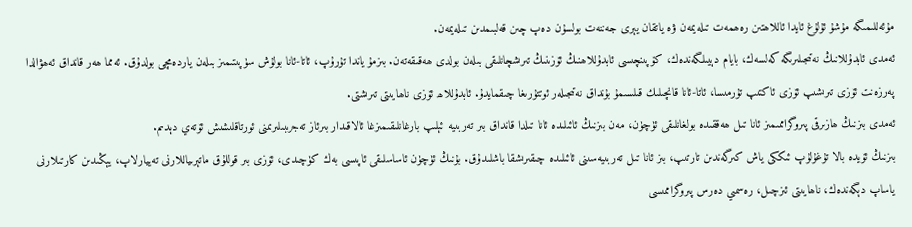مۇئەللىمىگە مۇشۇ ئۇلۇغ ئايدا ئاللاھتىن رەھمەت تىلەيمەن ۋە ياتقان يېرى جەننەت بولسۇن دەپ چىن قەلبىمدىن تىلەيمەن.
ئەمدى ئابدۇللانىڭ نەتىجىلىرىگە كەلسەك، بايام دېيىلگەندەك، كۆپىنچىسى ئابدۇللاھنىڭ ئۆزىنىڭ تىرىشچانلىقى بىلەن بولدى ھەقىقەتەن. بىزمۇ ياندا تۇرۇپ، ئاتا-ئانا بولۇش سۈپىتىمىز بىلەن ياردەمچى بولدۇق. ئەمما ھەر قانداق ئەھۋالدا پەرزەنت ئۆزى تىرىشىپ ئۆزى ئاكتىپ تۇرمىسا، ئاتا-ئانا قانچىلىك قىلسىمۇ بۇنداق نەتىجىلەر ئوتتۇرىغا چىقمايدۇ. ئابدۇللاھ ئۆزى ناھايىتى تىرىشتى.
ئەمدى بىزنىڭ ھازىرقى پىروگراممىمىز ئانا تىل ھەققىدە بولغانلىقى ئۈچۈن، مەن بىزنىڭ ئائىلىدە ئانا تىلدا قانداق بىر تەربىيە ئېلىپ بارغانلىقىمىزغا ئالاقىدار بىرئاز تەجرىبىلىرىمنى ئورتاقلىشىش ئۆتەي دېدىم.
بىزنىڭ ئۆيدە بالا تۇغۇلۇپ ئىككى ياش كىرگەندىن تارتىپ، بىز ئانا تىل تەربىيەسىنى ئائىلىدە چىقىرىشقا باشلىدۇق. بۇنىڭ ئۈچۈن ئاساسلىقى ئاپىسى بەك كۈچىدى، ئۆزى بىر قوللۇق ماتېرىياللارنى تەييارلاپ، يېڭىدىن كارتىلارنى ياساپ دېگەندەك، ناھايىتى ئىزچىل، رەسمىي دەرس پىروگراممىسى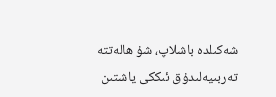شەكىلدە باشلاپ، شۇ ھالەتتە تەربىيەلىدۇق ئىككى ياشتىن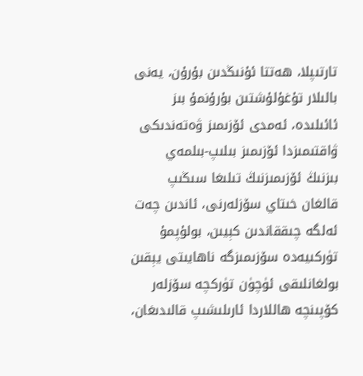تارتىپلا، ھەتتا ئۇنىڭدىن بۇرۇن، يەنى بالىلار تۇغۇلۇشتىن بۇرۇنمۇ بىز ئائىلىدە، ئەمدى ئۆزىمىز ۋەتەندىكى ۋاقتىمىزدا ئۆزىمىز بىلىپ-بىلمەي بىزنىڭ ئۆزىمىزنىڭ تىلىغا سىڭىپ قالغان خىتاي سۆزلەرنى، ئاندىن چەت ئەلگە چىققاندىن كېيىن، بولۇپمۇ تۈركىيەدە سۆزىمىزگە ناھايىتى يېقىن بولغانلىقى ئۈچۈن تۈركچە سۆزلەر كۆپىنچە ھاللاردا ئارىلىشىپ قالىدىغان،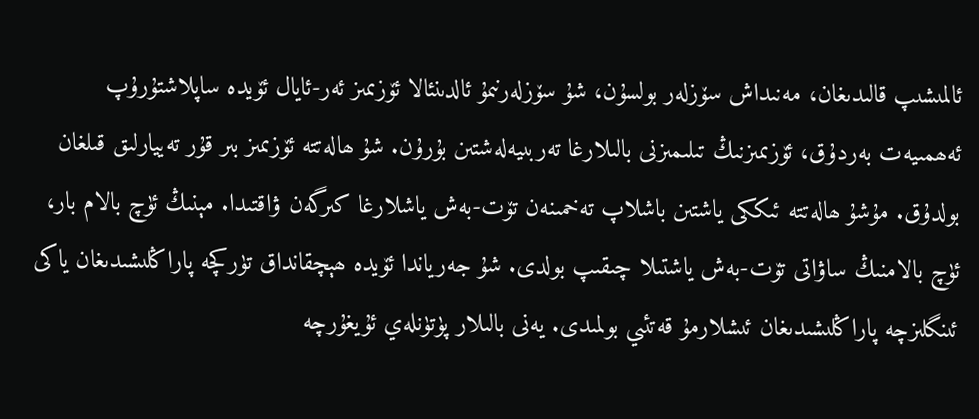ئالمىشىپ قالىدىغان، مەنىداش سۆزلەر بولسۇن، شۇ سۆزلەرنىمۇ ئالدىنئالا ئۆزىمىز ئەر-ئايال ئۆيدە ساپلاشتۇرۇپ ئەھمىيەت بەردۇق، ئۆزىمىزنىڭ تىلىمىزنى بالىلارغا تەربىيەلەشتىن بۇرۇن. شۇ ھالەتتە ئۆزىمىز بىر قۇر تەييارلىق قىلغان بولدۇق. مۇشۇ ھالەتتە ئىككى ياشتىن باشلاپ تەخمىنەن تۆت-بەش ياشلارغا كىرگەن ۋاقتىدا. مېنىڭ ئۈچ بالام بار، ئۈچ بالامنىڭ ساۋاتى تۆت-بەش ياشتىلا چىقىپ بولدى. شۇ جەرياندا ئۆيدە ھېچقانداق تۈركچە پاراڭلىشىدىغان ياكى ئىنگلىزچە پاراڭلىشىدىغان ئىشلارمۇ قەتئىي بولمىدى. يەنى بالىلار پۈتۈنلەي ئۇيغۇرچە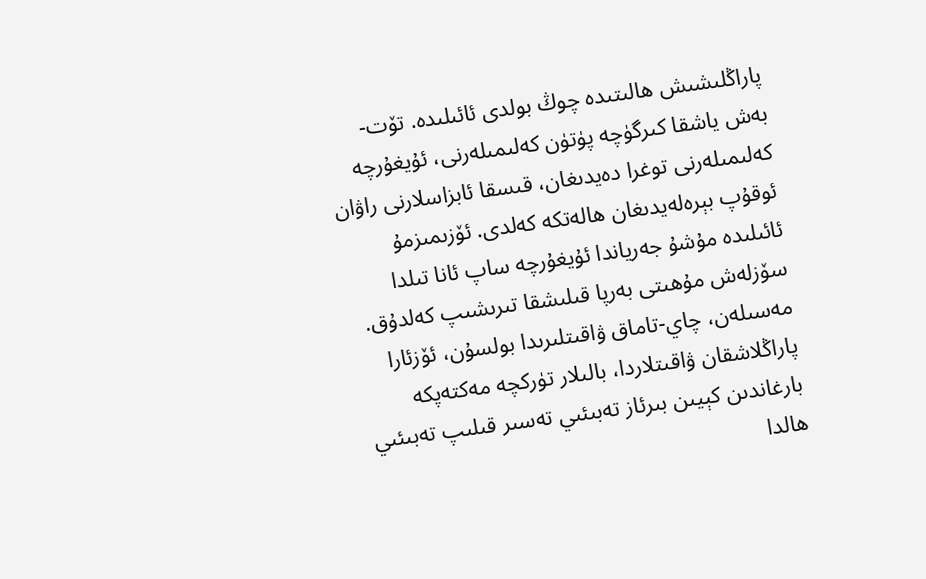پاراڭلىشىش ھالىتىدە چوڭ بولدى ئائىلىدە. تۆت-بەش ياشقا كىرگۈچە پۈتۈن كەلىمىلەرنى، ئۇيغۇرچە كەلىمىلەرنى توغرا دەيدىغان، قىسقا ئابزاسلارنى راۋان ئوقۇپ بېرەلەيدىغان ھالەتكە كەلدى. ئۆزىمىزمۇ ئائىلىدە مۇشۇ جەرياندا ئۇيغۇرچە ساپ ئانا تىلدا سۆزلەش مۇھىتى بەرپا قىلىشقا تىرىشىپ كەلدۇق. مەسىلەن، چاي-تاماق ۋاقىتلىرىدا بولسۇن، ئۆزئارا پاراڭلاشقان ۋاقىتلاردا، بالىلار تۈركچە مەكتەپكە بارغاندىن كېيىن بىرئاز تەبىئىي تەسىر قىلىپ تەبىئىي ھالدا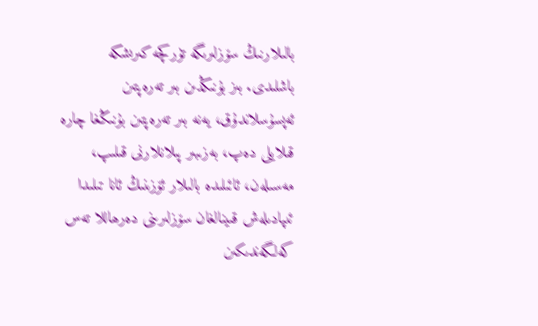بالىلارنىڭ سۆزلىرىگە تۈركچە كىرىشكە باشلىدى. بىز بۇنىڭدىن بىر تەرەپتىن ئەپسۇسلاندۇق، يەنە بىر تەرەپتىن بۇنىڭغا چارە قىلايلى دەپ، بەزىبىر پىلانلارنى قىلىپ، مەسىلەن، ئائىلىدە بالىلار ئۆزىنىڭ ئانا تىلىدا ئىپادىلەش قىينالغان سۆزلىرىنى دەرھاللا تەس كەلگەندىكىن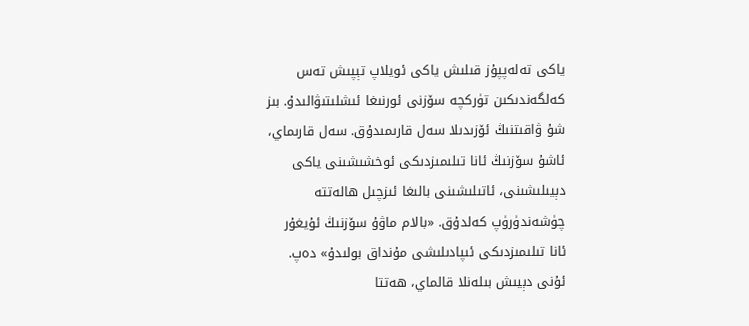ياكى تەلەپپۇز قىلىش ياكى ئويلاپ تېپىش تەس كەلگەندىكىن تۈركچە سۆزنى ئورنىغا ئىشلىتىۋالىدۇ. بىز شۇ ۋاقىتنىڭ ئۆزىدىلا سەل قارىمىدۇق. سەل قارىماي، ئاشۇ سۆزنىڭ ئانا تىلىمىزدىكى ئوخشىشىنى ياكى دېيىلىشىنى، ئاتىلىشىنى بالىغا ئىزچىل ھالەتتە چۈشەندۈرۈپ كەلدۇق. «بالام ماۋۇ سۆزنىڭ ئۇيغۇر ئانا تىلىمىزدىكى ئىپادىلىشى مۇنداق بولىدۇ» دەپ. ئۇنى دېيىش بىلەنلا قالماي، ھەتتا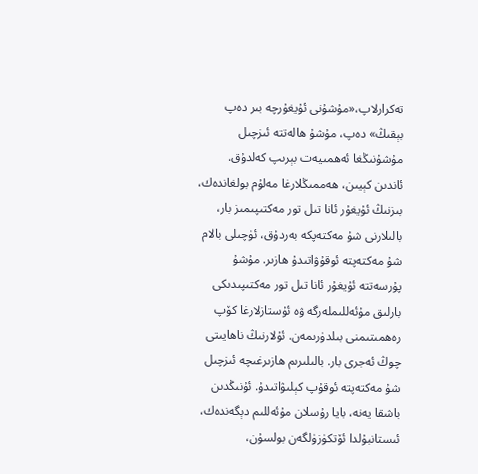تەكرارلاپ،«مۇشۇنى ئۇيغۇرچە بىر دەپ بېقىڭ» دەپ، مۇشۇ ھالەتتە ئىزچىل مۇشۇنىڭغا ئەھمىيەت بېرىپ كەلدۇق.
ئاندىن كېيىن، ھەممىڭلارغا مەلۇم بولغاندەك، بىزنىڭ ئۇيغۇر ئانا تىل تور مەكتىپىمىز بار، بالىلارنى شۇ مەكتەپكە بەردۇق، ئۈچىلى بالام شۇ مەكتەپتە ئوقۇۋاتىدۇ ھازىر. مۇشۇ پۇرسەتتە ئۇيغۇر ئانا تىل تور مەكتىپىدىكى بارلىق مۇئەللىملەرگە ۋە ئۇستازلارغا كۆپ رەھمىتىمنى بىلدۈرىمەن. ئۇلارنىڭ ناھايىتى چوڭ ئەجرى بار. بالىلىرىم ھازىرغىچە ئىزچىل شۇ مەكتەپتە ئوقۇپ كېلىۋاتىدۇ. ئۇنىڭدىن باشقا يەنە، بايا رۇسلان مۇئەللىم دېگەندەك، ئىستانبۇلدا ئۆتكۈزۈلگەن بولسۇن،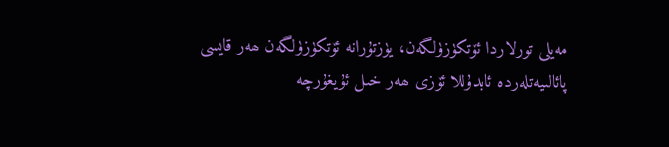مەيلى تورلاردا ئۆتكۈزۈلگەن، يۈزتۇرانە ئۆتكۈزۈلگەن ھەر قايسى پائالىيەتلەردە ئابدۇللا ئۆزى ھەر خىل ئۇيغۇرچە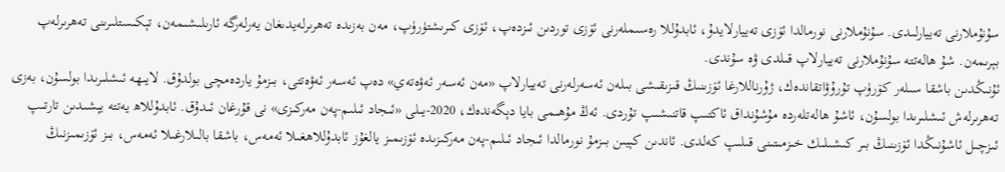سۇنۇملارنى تەييارلىدى. سۇنۇملارنى نورمالدا ئۆزى تەييارلايدۇ، ئابدۇللا رەسىملەرنى ئۆزى توردىن ئىزدەپ، ئۆزى كىرىشتۈرۈپ، مەن بەزىدە تەھرىرلەيدىغان يەرلەرگە ئارىلىشىمەن، تېكىستلىرىنى تەھرىرلەپ بېرىمەن. شۇ ھالەتتە سۇنۇملارنى تەييارلاپ قىلدى ۋە سۇندى.
ئۇنىڭدىن باشقا سىلەر كۆرۈپ تۇرۇۋاتقاندەك، ژۇرناللارغا ئۆزىنىڭ قىزىقىشى بىلەن ئەسەرلەرنى تەييارلاپ «مەن ئەسەر ئەۋەتەي» دەپ ئەسەر ئەۋەتتى، بىزمۇ ياردەمچى بولدۇق. لايىھە ئىشلىرىدا بولسۇن، بەزى تەھرىرلەش ئىشلىرىدا بولسۇن، ئاشۇ ھالەتلەردە مۇشۇنداق ئاكتىپ قاتنىشىپ تۇردى. ئەڭ مۇھىمى بايا دېگەندەك، 2020-يىلى «ئىجاد ئىلىم-پەن مەركىزى» نى قۇرغان ئىدۇق. ئابدۇللاھ يەتتە يېشىدىن تارتىپ ئىزچىل ئاشۇنىڭدا ئۆزىنىڭ بىر كىشىلىك خىزمىتىنى قىلىپ كەلدى. ئاندىن كېيىن بىزمۇ نورمالدا ئىجاد ئىلىم-پەن مەركىزىدە ئۆزىمىز يالغۇز ئابدۇللاھغىلا ئەمەس، باشقا بالىلارغىلا ئەمەس، بىز ئۆزىمىزنىڭ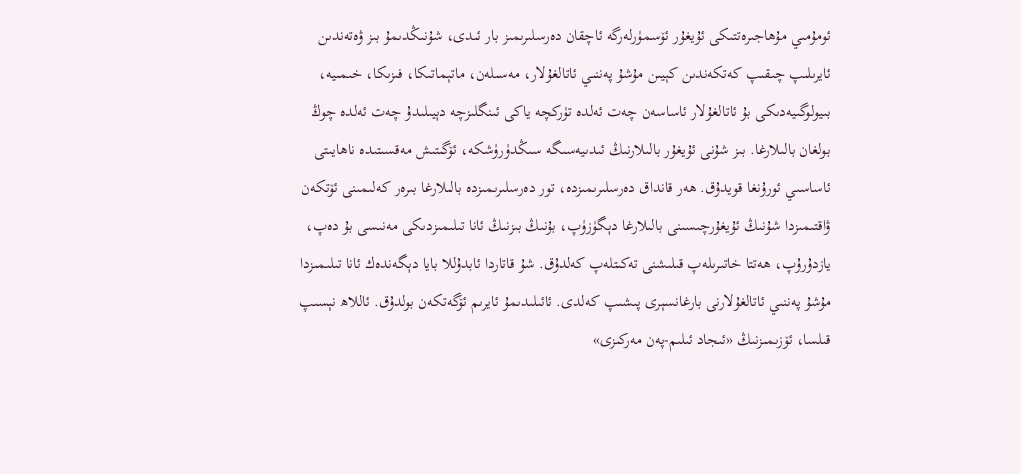ئومۇمىي مۇھاجىرەتتىكى ئۇيغۇر ئۆسمۈرلەرگە ئاچقان دەرسلىرىمىز بار ئىدى، شۇنىڭدىمۇ بىز ۋەتەندىن ئايرىلىپ چىقىپ كەتكەندىن كېيىن مۇشۇ پەننىي ئاتالغۇلار، مەسىلەن، ماتېماتىكا، فىزىكا، خىمىيە، بىيولوگىيەدىكى بۇ ئاتالغۇلار ئاساسەن چەت ئەلدە تۈركچە ياكى ئىنگلىزچە دېيىلىدۇ چەت ئەلدە چوڭ بولغان بالىلارغا. بىز شۇنى ئۇيغۇر بالىلارنىڭ ئىدىيەسىگە سىڭدۈرۈشكە، ئۆگىتىش مەقسىتىدە ناھايىتى ئاساسىي ئورۇنغا قويدۇق. ھەر قانداق دەرسلىرىمىزدە، تور دەرسلىرىمىزدە بالىلارغا بىرەر كەلىمىنى ئۆتكەن ۋاقتىمىزدا شۇنىڭ ئۇيغۇرچىسىنى بالىلارغا دېگۈزۈپ، بۇنىڭ بىزنىڭ ئانا تىلىمىزدىكى مەنىسى بۇ دەپ، يازدۇرۇپ، ھەتتا خاتىرىلەپ قىلىشنى تەكىتلەپ كەلدۇق. شۇ قاتاردا ئابدۇللا بايا دېگەندەك ئانا تىلىمىزدا مۇشۇ پەننىي ئاتالغۇلارنى بارغانسېرى پىشىپ كەلدى. ئائىلىدىمۇ ئايرىم ئۆگەتكەن بولدۇق. ئاللاھ نېسىپ قىلسا، ئۆزىمىزنىڭ «ئىجاد ئىلىم-پەن مەركىزى»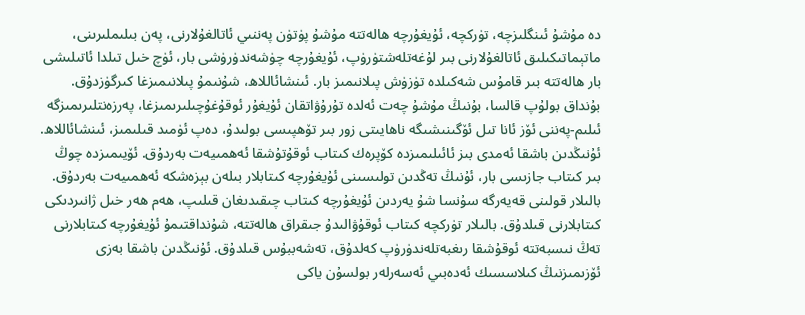دە مۇشۇ ئىنگلىزچە، تۈركچە، ئۇيغۇرچە ھالەتتە مۇشۇ پۈتۈن پەننىي ئاتالغۇلارنى، پەن بىلىملىرىنى، ماتېماتىكىلىق ئاتالغۇلارنى بىر لۇغەتلەشتۈرۈپ، ئۇيغۇرچە چۈشەندۈرۈشى بار، ئۈچ خىل تىلدا ئاتىلىشى بار ھالەتتە بىر قامۇس شەكىلدە تۈزۈش پىلانىمىز بار. ئىنشائاللاھ، شۇنىمۇ پىلانىمىزغا كىرگۈزدۇق. بۇنداق بولۇپ قالسا، بۇنىڭ مۇشۇ چەت ئەلدە تۇرۇۋاتقان ئۇيغۇر ئوقۇغۇچىلىرىمىزغا، پەرزەنتلىرىمىزگە ئىلىم-پەننى ئۆز ئانا تىل ئۆگىنىشىگە ناھايىتى زور بىر تۆھپىسى بولىدۇ، دەپ ئۈمىد قىلىمىز، ئىنشائاللاھ.
ئۇنىڭدىن باشقا ئەمدى بىز ئائىلىمىزدە كۆپرەك كىتاب ئوقۇتۇشقا ئەھمىيەت بەردۇق. ئۆيىمىزدە چوڭ بىر كىتاب جازىسى بار، ئۇنىڭ تەڭدىن تولىسىنى ئۇيغۇرچە كىتابلار بىلەن بېزەشكە ئەھمىيەت بەردۇق. بالىلار قولىنى قەيەرگە سۇنسا شۇ يەردىن ئۇيغۇرچە كىتاب چىقىدىغان قىلىپ، ھەم ھەر خىل ژانىردىكى كىتابلارنى قىلدۇق. بالىلار تۈركچە كىتاب ئوقۇۋالىدۇ جىقراق ھالەتتە، شۇنداقتىمۇ ئۇيغۇرچە كىتابلارنى تەڭ نىسبەتتە ئوقۇشقا رىغبەتلەندۈرۈپ كەلدۇق، تەشەببۇس قىلدۇق. ئۇنىڭدىن باشقا بەزى ئۆزىمىزنىڭ كىلاسسىك ئەدەبىي ئەسەرلەر بولسۇن ياكى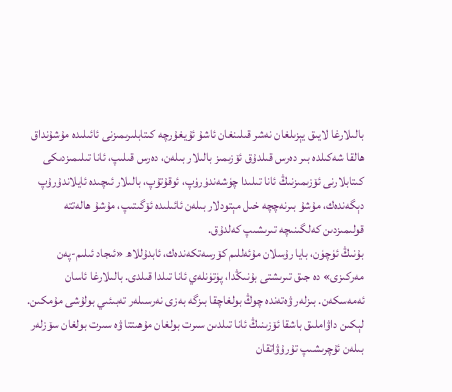بالىلارغا لايىق يېزىلغان نەشر قىلىنغان ئاشۇ ئۇيغۇرچە كىتابلىرىمىزنى ئائىلىدە مۇشۇنداق ھالقا شەكىلدە بىر دەرس قىلدۇق ئۆزىمىز بالىلار بىلەن، دەرس قىلىپ، ئانا تىلىمىزدىكى كىتابلارنى ئۆزىمىزنىڭ ئانا تىلىدا چۈشەندۈرۈپ، ئوقۇتۇپ، بالىلار ئىچىدە ئايلاندۇرۇپ دېگەندەك، مۇشۇ بىرنەچچە خىل مېتودلار بىلەن ئائىلىدە ئۆگىتىپ، مۇشۇ ھالەتتە قولىمىزدىن كەلگىنىچە تىرىشىپ كەلدۇق.
بۇنىڭ ئۈچۈن، بايا رۇسلان مۇئەللىم كۆرسەتكەندەك، ئابدۇللاھ «ئىجاد ئىلىم-پەن مەركىزى» دە جىق تىرىشتى بۇنىڭدا، پۈتۈنلەي ئانا تىلدا قىلدى. بالىلارغا ئاسان ئەمەسكەن. بىزلەر ۋەتەندە چوڭ بولغاچقا بىزگە بەزى نەرسىلەر تەبىئىي بولۇشى مۇمكىن. لېكىن داۋاملىق باشقا ئۆزىنىڭ ئانا تىلدىن سىرت بولغان مۇھىتتا ۋە سىرت بولغان سۆزلەر بىلەن ئۇچرىشىپ تۇرۇۋاتقان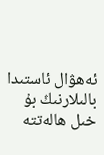ئەھۋال ئاستىدا بالىلارنىڭ بۇ خىل ھالەتتە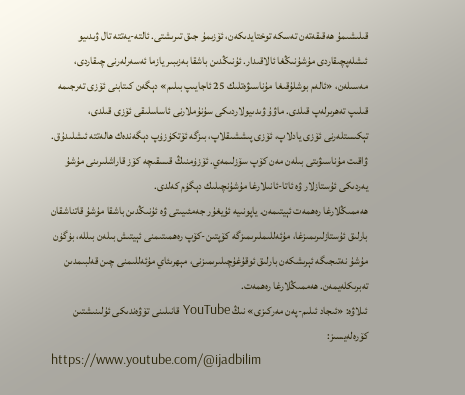قىلىشىمۇ ھەقىقەتەن تەسكە توختايدىكەن، ئۆزىمۇ جىق تىرىشتى. ئالتە-يەتتە تال ۋىدىيو ئىشلەپچىقاردى مۇشۇنىڭغا ئالاقىدار. ئۇنىڭدىن باشقا بەزىبىر يازما ئەسەرلەرنى چىقاردى، مەسىلەن، «ئالەم بوشلۇقىغا مۇناسىۋەتلىك 25 ئاجايىپ بىلىم» دېگەن كىتابنى ئۆزى تەرجىمە قىلىپ تەھرىرلەپ قىلدى. ماۋۇ ۋىدىيولاردىكى سۇنۇملارنى ئاساسلىقى ئۆزى قىلدى، تېكىستلەرنى ئۆزى يادلاپ، ئۆزى پىششىقلاپ، بىزگە ئۆتكۈزۈپ دېگەندەك ھالەتتە ئىشلىدۇق.
ۋاقىت مۇناسىۋىتى بىلەن مەن كۆپ سۆزلىمەي. ئۆزۈمنىڭ قىسقىچە كۆز قاراشلىرىنى مۇشۇ يەردىكى ئۇستازلار ۋە ئاتا-ئانىلارغا مۇشۇنچىلىك دېگۈم كەلدى.
ھەممىڭلارغا رەھمەت ئېيتىمەن. ياپونىيە ئۇيغۇر جەمئىيىتى ۋە ئۇنىڭدىن باشقا مۇشۇ قاتناشقان بارلىق ئۇستازلىرىمىزغا، مۇئەللىملىرىمىزگە كۆپتىن-كۆپ رەھمىتىمنى ئېيتىش بىلەن بىللە، بۈگۈن مۇشۇ نەتىجىگە ئېرىشكەن بارلىق ئوقۇغۇچىلىرىمىزنى، مېھرىئاي مۇئەللىمنى چىن قەلبىمدىن تەبرىكلەيمەن. ھەممىڭلارغا رەھمەت.
ئىلاۋە: «ئىجاد ئىلىم-پەن مەركىزى» نىڭ YouTube قانىلىنى تۆۋەندىكى ئۇلىنىشتىن كۆرەلەيسىز:
https://www.youtube.com/@ijadbilim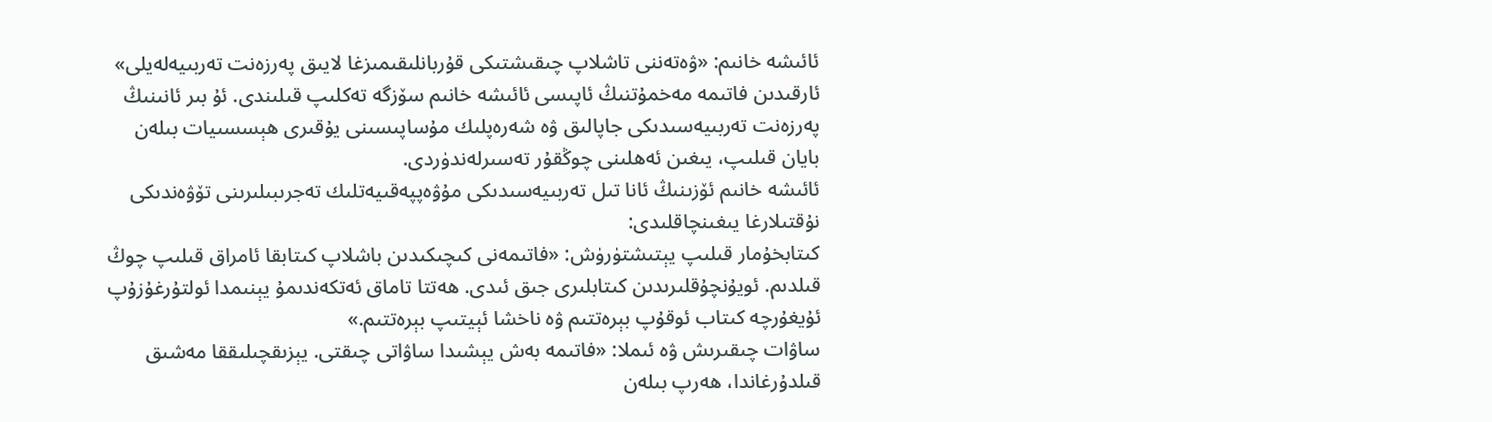ئائىشە خانىم: «ۋەتەننى تاشلاپ چىقىشتىكى قۇربانلىقىمىزغا لايىق پەرزەنت تەربىيەلەيلى»
ئارقىدىن فاتىمە مەخمۇتنىڭ ئاپىسى ئائىشە خانىم سۆزگە تەكلىپ قىلىندى. ئۇ بىر ئانىنىڭ پەرزەنت تەربىيەسىدىكى جاپالىق ۋە شەرەپلىك مۇساپىسىنى يۇقىرى ھېسسىيات بىلەن بايان قىلىپ، يىغىن ئەھلىنى چوڭقۇر تەسىرلەندۈردى.
ئائىشە خانىم ئۆزىنىڭ ئانا تىل تەربىيەسىدىكى مۇۋەپپەقىيەتلىك تەجرىبىلىرىنى تۆۋەندىكى نۇقتىلارغا يىغىنچاقلىدى:
كىتابخۇمار قىلىپ يېتىشتۈرۈش: «فاتىمەنى كىچىكىدىن باشلاپ كىتابقا ئامراق قىلىپ چوڭ قىلدىم. ئويۇنچۇقلىرىدىن كىتابلىرى جىق ئىدى. ھەتتا تاماق ئەتكەندىمۇ يېنىمدا ئولتۇرغۇزۇپ ئۇيغۇرچە كىتاب ئوقۇپ بېرەتتىم ۋە ناخشا ئېيتىپ بېرەتتىم.»
ساۋات چىقىرىش ۋە ئىملا: «فاتىمە بەش يېشىدا ساۋاتى چىقتى. يېزىقچىلىققا مەشىق قىلدۇرغاندا، ھەرپ بىلەن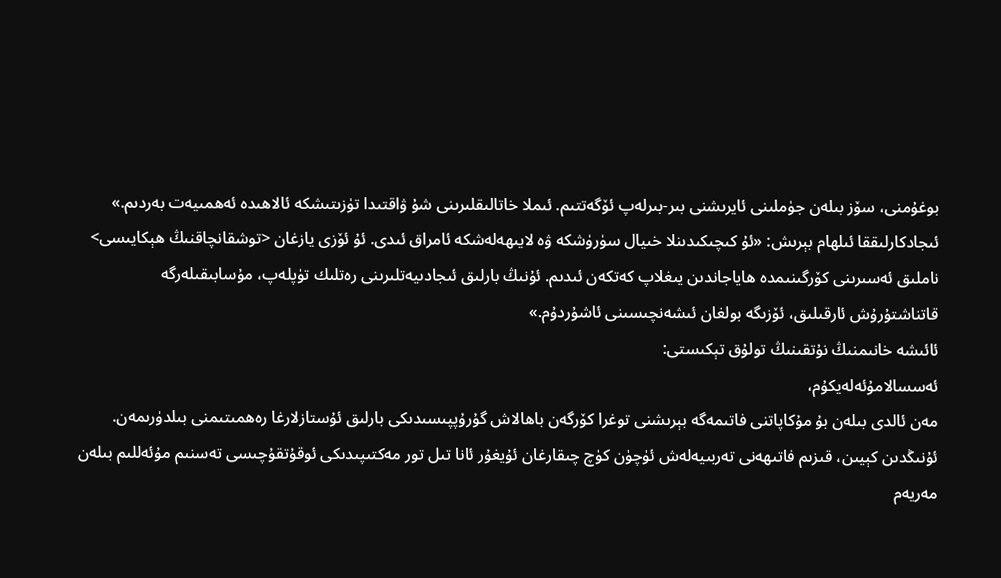بوغۇمنى، سۆز بىلەن جۈملىنى ئايرىشنى بىر-بىرلەپ ئۆگەتتىم. ئىملا خاتالىقلىرىنى شۇ ۋاقتىدا تۈزىتىشكە ئالاھىدە ئەھمىيەت بەردىم.»
ئىجادكارلىققا ئىلھام بېرىش: «ئۇ كىچىكىدىنلا خىيال سۈرۈشكە ۋە لايىھەلەشكە ئامراق ئىدى. ئۇ ئۆزى يازغان <توشقانچاقنىڭ ھېكايىسى> ناملىق ئەسىرىنى كۆرگىنىمدە ھاياجاندىن يىغلاپ كەتكەن ئىدىم. ئۇنىڭ بارلىق ئىجادىيەتلىرىنى رەتلىك تۈپلەپ، مۇسابىقىلەرگە قاتناشتۇرۇش ئارقىلىق، ئۆزىگە بولغان ئىشەنچىسىنى ئاشۇردۇم.»
ئائىشە خانىمنىڭ نۇتقىنىڭ تولۇق تېكىستى:
ئەسسالامۇئەلەيكۇم،
مەن ئالدى بىلەن بۇ مۇكاپاتنى فاتىمەگە بېرىشنى توغرا كۆرگەن باھالاش گۇرۇپپىسىدىكى بارلىق ئۇستازلارغا رەھمىتىمنى بىلدۈرىمەن. ئۇنىڭدىن كېيىن، قىزىم فاتىھەنى تەربىيەلەش ئۈچۈن كۈچ چىقارغان ئۇيغۇر ئانا تىل تور مەكتىپىدىكى ئوقۇتقۇچىسى تەسنىم مۇئەللىم بىلەن مەريەم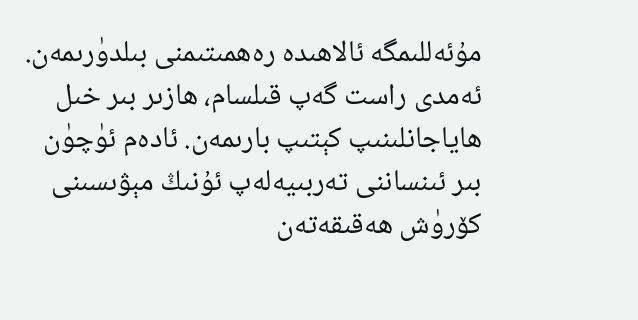مۇئەللىمگە ئالاھىدە رەھمىتىمنى بىلدۈرىمەن.
ئەمدى راست گەپ قىلسام، ھازىر بىر خىل ھاياجانلىنىپ كېتىپ بارىمەن. ئادەم ئۈچۈن بىر ئىنساننى تەربىيەلەپ ئۇنىڭ مېۋىسىنى كۆرۈش ھەقىقەتەن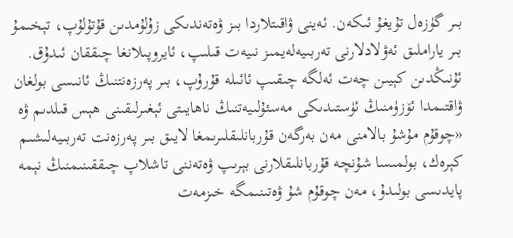بىر گۈزەل تۇيغۇ ئىكەن. ئەينى ۋاقىتلاردا بىز ۋەتەندىكى زۇلۇمدىن قۇتۇلۇپ، تېخىمۇ بىر ياراملىق ئەۋلادلارنى تەربىيەلەيمىز نىيەت قىلىپ، ئايروپىلانغا چىققان ئىدۇق. ئۇنىڭدىن كېيىن چەت ئەلگە چىقىپ ئائىلە قۇرۇپ، بىر پەرزەنتنىڭ ئانىسى بولغان ۋاقتىمدا ئۆزۈمنىڭ ئۈستىدىكى مەسئۇلىيەتنىڭ ناھايىتى ئېغىرلىقىنى ھېس قىلدىم ۋە «چوقۇم مۇشۇ بالامنى مەن بەرگەن قۇربانلىقلىرىمغا لايىق بىر پەرزەنت تەربىيەلىشىم كېرەك، بولمىسا شۇنچە قۇربانلىقلارنى بېرىپ ۋەتەننى تاشلاپ چىققىنىمنىڭ نېمە پايدىسى بولىدۇ، مەن چوقۇم شۇ ۋەتىنىمگە خىزمەت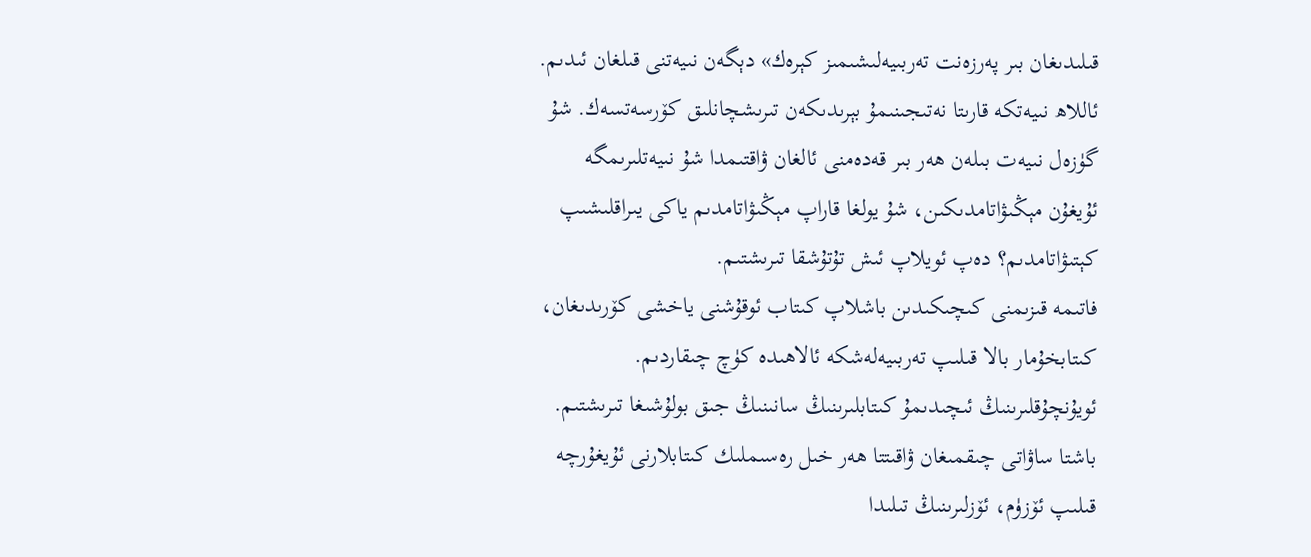قىلىدىغان بىر پەرزەنت تەربىيەلىشىمىز كېرەك» دېگەن نىيەتنى قىلغان ئىدىم. ئاللاھ نىيەتكە قارىتا نەتىجىنىمۇ بېرىدىكەن تىرىشچانلىق كۆرسەتسەك. شۇ گۈزەل نىيەت بىلەن ھەر بىر قەدەمنى ئالغان ۋاقتىمدا شۇ نىيەتلىرىمگە ئۇيغۇن مېڭىۋاتامدىكىن، شۇ يولغا قاراپ مېڭىۋاتامدىم ياكى يىراقلىشىپ كېتىۋاتامدىم؟ دەپ ئويلاپ ئىش تۇتۇشقا تىرىشتىم.
فاتىمە قىزىمنى كىچىكىدىن باشلاپ كىتاب ئوقۇشنى ياخشى كۆرىدىغان، كىتابخۇمار بالا قىلىپ تەربىيەلەشكە ئالاھىدە كۈچ چىقاردىم. ئويۇنچۇقلىرىنىڭ ئىچىدىمۇ كىتابلىرىنىڭ سانىنىڭ جىق بولۇشىغا تىرىشتىم. باشتا ساۋاتى چىقمىغان ۋاقىتتا ھەر خىل رەسىملىك كىتابلارنى ئۇيغۇرچە قىلىپ ئۆزۈم، ئۆزلىرىنىڭ تىلىدا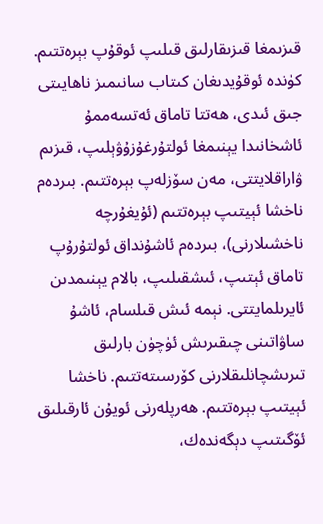قىزىمغا قىزىقارلىق قىلىپ ئوقۇپ بېرەتتىم. كۈندە ئوقۇيدىغان كىتاب سانىمىز ناھايىتى جىق ئىدى، ھەتتا تاماق ئەتسەممۇ ئاشخانىدا يېنىمغا ئولتۇرغۇزۇۋېلىپ، قىزىم ۋاراقلايتتى، مەن سۆزلەپ بېرەتتىم. بىردەم ناخشا ئېيتىپ بېرەتتىم (ئۇيغۇرچە ناخشىلارنى)، بىردەم ئاشۇنداق ئولتۇرۇپ تاماق ئېتىپ، ئىشقىلىپ، بالام يېنىمدىن ئايرىلمايتتى. نېمە ئىش قىلسام، ئاشۇ ساۋاتىنى چىقىرىش ئۈچۈن بارلىق تىرىشچانلىقلارنى كۆرسىتەتتىم. ناخشا ئېيتىپ بېرەتتىم. ھەرپلەرنى ئويۇن ئارقىلىق ئۆگىتىپ دېگەندەك،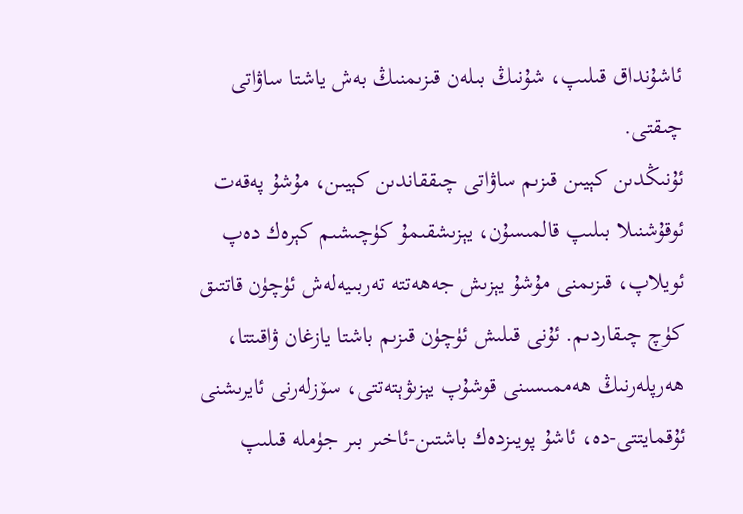ئاشۇنداق قىلىپ، شۇنىڭ بىلەن قىزىمنىڭ بەش ياشتا ساۋاتى چىقتى.
ئۇنىڭدىن كېيىن قىزىم ساۋاتى چىققاندىن كېيىن، مۇشۇ پەقەت ئوقۇشنىلا بىلىپ قالمىسۇن، يېزىشقىمۇ كۈچىشىم كېرەك دەپ ئويلاپ، قىزىمنى مۇشۇ يېزىش جەھەتتە تەربىيەلەش ئۈچۈن قاتتىق كۈچ چىقاردىم. ئۇنى قىلىش ئۈچۈن قىزىم باشتا يازغان ۋاقىتتا، ھەرپلەرنىڭ ھەممىسىنى قوشۇپ يېزىۋېتەتتى، سۆزلەرنى ئايرىشنى ئۇقمايتتى-دە، ئاشۇ پويىزدەك باشتىن-ئاخىر بىر جۈملە قىلىپ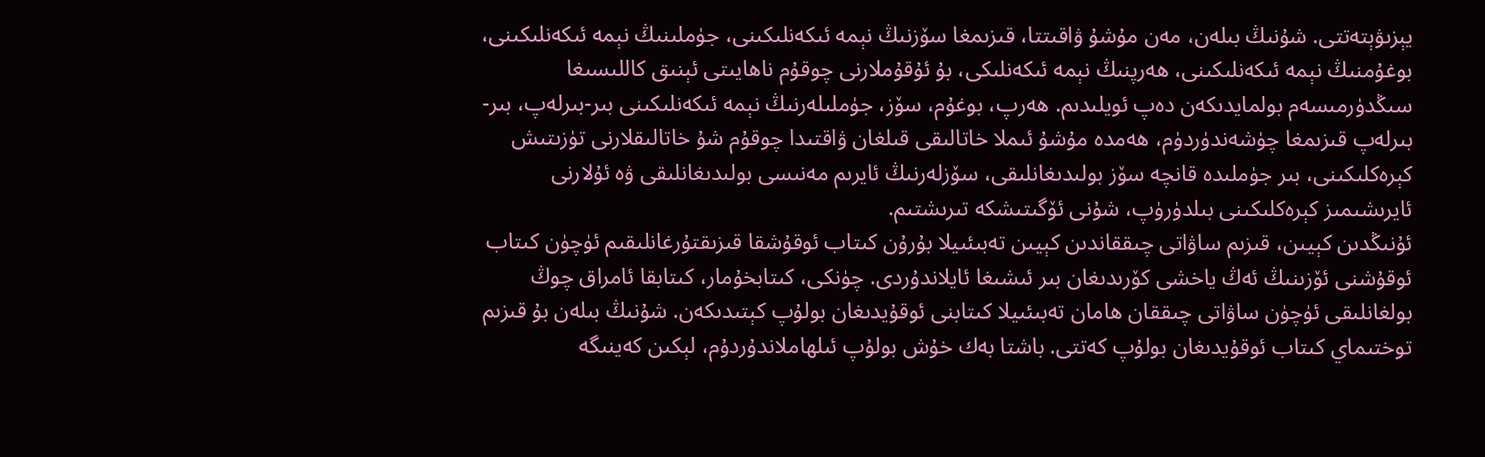يېزىۋېتەتتى. شۇنىڭ بىلەن، مەن مۇشۇ ۋاقىتتا، قىزىمغا سۆزنىڭ نېمە ئىكەنلىكىنى، جۈملىنىڭ نېمە ئىكەنلىكىنى، بوغۇمنىڭ نېمە ئىكەنلىكىنى، ھەرپنىڭ نېمە ئىكەنلىكى، بۇ ئۇقۇملارنى چوقۇم ناھايىتى ئېنىق كاللىسىغا سىڭدۈرمىسەم بولمايدىكەن دەپ ئويلىدىم. ھەرپ، بوغۇم، سۆز، جۈملىلەرنىڭ نېمە ئىكەنلىكىنى بىر-بىرلەپ، بىر-بىرلەپ قىزىمغا چۈشەندۈردۈم، ھەمدە مۇشۇ ئىملا خاتالىقى قىلغان ۋاقتىدا چوقۇم شۇ خاتالىقلارنى تۈزىتىش كېرەكلىكىنى، بىر جۈملىدە قانچە سۆز بولىدىغانلىقى، سۆزلەرنىڭ ئايرىم مەنىسى بولىدىغانلىقى ۋە ئۇلارنى ئايرىشىمىز كېرەكلىكىنى بىلدۈرۈپ، شۇنى ئۆگىتىشكە تىرىشتىم.
ئۇنىڭدىن كېيىن، قىزىم ساۋاتى چىققاندىن كېيىن تەبىئىيلا بۇرۇن كىتاب ئوقۇشقا قىزىقتۇرغانلىقىم ئۈچۈن كىتاب ئوقۇشنى ئۆزىنىڭ ئەڭ ياخشى كۆرىدىغان بىر ئىشىغا ئايلاندۇردى. چۈنكى، كىتابخۇمار، كىتابقا ئامراق چوڭ بولغانلىقى ئۈچۈن ساۋاتى چىققان ھامان تەبىئىيلا كىتابنى ئوقۇيدىغان بولۇپ كېتىدىكەن. شۇنىڭ بىلەن بۇ قىزىم توختىماي كىتاب ئوقۇيدىغان بولۇپ كەتتى. باشتا بەك خۇش بولۇپ ئىلھاملاندۇردۇم، لېكىن كەينىگە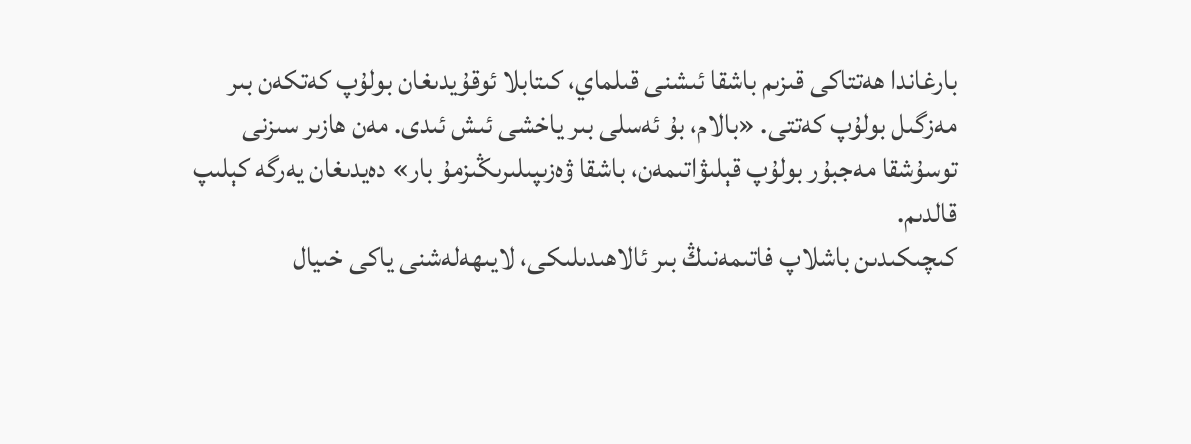بارغاندا ھەتتاكى قىزىم باشقا ئىشنى قىلماي، كىتابلا ئوقۇيدىغان بولۇپ كەتكەن بىر مەزگىل بولۇپ كەتتى. «بالام، بۇ ئەسلى بىر ياخشى ئىش ئىدى. مەن ھازىر سىزنى توسۇشقا مەجبۇر بولۇپ قېلىۋاتىمەن، باشقا ۋەزىپىلىرىڭىزمۇ بار» دەيدىغان يەرگە كېلىپ قالدىم.
كىچىكىدىن باشلاپ فاتىمەنىڭ بىر ئالاھىدىلىكى، لايىھەلەشنى ياكى خىيال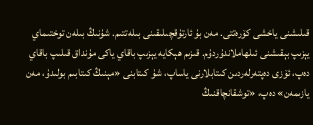قىلىشنى ياخشى كۆرەتتى. مەن بۇ ئارتۇقچىلىقىنى بىلەتتىم. شۇنىڭ بىلەن توختىماي يېزىپ بېقىشنى ئىلھاملاندۇردۇم. قىزىم ھېكايە يېزىپ باقاي ياكى مۇنداق قىلىپ باقاي دەپ، ئۆزى دەپتەرلەردىن كىتابلارنى ياساپ، شۇ كىتابنى «مېنىڭ كىتابىم بولىدۇ، مەن يازىمەن» دەپ، «توشقانچاقنىڭ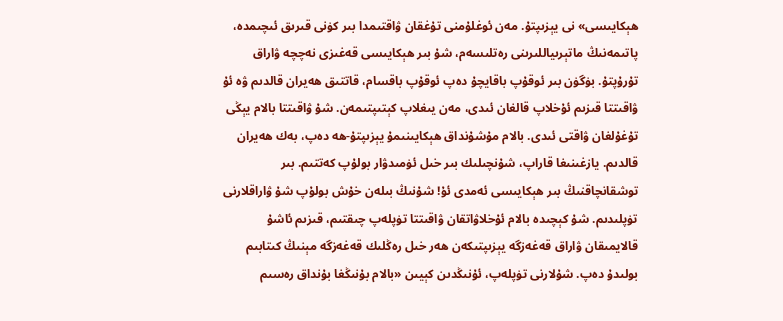ھېكايىسى» نى يېزىپتۇ. مەن ئوغلۇمنى تۇغقان ۋاقتىمدا بىر كۈنى قىرىق ئىچىمدە، پاتىمەنىڭ ماتېرىياللىرىنى رەتلىسەم، شۇ بىر ھېكايىسى قەغىزى نەچچە ۋاراق تۇرۇپتۇ. بۈگۈن بىر ئوقۇپ باقايچۇ دەپ ئوقۇپ باقسام، قاتتىق ھەيران قالدىم ۋە ئۇ ۋاقىتتا قىزىم ئۇخلاپ قالغان ئىدى، مەن يىغلاپ كېتىپتىمەن. شۇ ۋاقىتتا بالام يېڭى تۇغۇلغان ۋاقتى ئىدى. بالام مۇشۇنداق ھېكايىنىمۇ يېزىپتۇ-ھە دەپ، بەك ھەيران قالدىم. يازغىنىغا قاراپ، شۇنچىلىك بىر خىل ئۈمىدۋار بولۇپ كەتتىم. بىر توشقانچاقنىڭ بىر ھېكايىسى ئەمدى ئۇ! شۇنىڭ بىلەن خۇش بولۇپ شۇ ۋاراقلارنى تۈپلىدىم. شۇ كېچىدە بالام ئۇخلاۋاتقان ۋاقىتتا تۈپلەپ چىقتىم، قىزىم ئاشۇ قالايمىقان ۋاراق قەغەزگە يېزىپتىكەن ھەر خىل رەڭلىك قەغەزگە مېنىڭ كىتابىم بولىدۇ دەپ. شۇلارنى تۈپلەپ، ئۇنىڭدىن كېيىن «بالام بۇنىڭغا بۇنداق رەسىم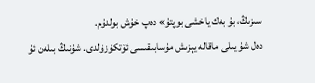سىزىڭ، بۇ بەك ياخشى بوپتۇ» دەپ خۇش بولدۇم.
دەل شۇ يىلى ماقالە يېزىش مۇسابىقىسى ئۆتكۈزۈلدى. شۇنىڭ بىلەن ئۇ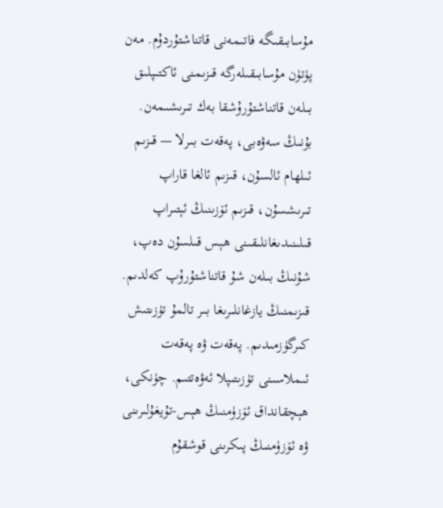مۇسابىقىگە فاتىمەنى قاتناشتۇردۇم. مەن پۈتۈن مۇسابىقىلەرگە قىزىمنى ئاكتىپلىق بىلەن قاتناشتۇرۇشقا بەك تىرىشىمەن. بۇنىڭ سەۋەبى، پەقەت بىرلا — قىزىم ئىلھام ئالسۇن، قىزىم ئالغا قاراپ تىرىشسۇن، قىزىم ئۆزىنىڭ ئېتىراپ قىلىنىدىغانلىقىنى ھېس قىلسۇن دەپ، شۇنىڭ بىلەن شۇ قاتناشتۇرۇپ كەلدىم. قىزىمنىڭ يازغانلىرىغا بىر تالمۇ تۈزىتىش كىرگۈزمىدىم. پەقەت ۋە پەقەت ئىملاسىنى تۈزىتىپلا ئەۋەتتىم. چۈنكى، ھېچقانداق ئۆزۈمنىڭ ھېس-تۇيغۇلىرىنى ۋە ئۆزۈمنىڭ پىكرىنى قوشقۇم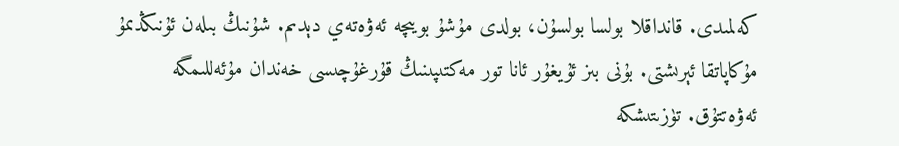كەلمىدى. قانداقلا بولسا بولسۇن، بولدى مۇشۇ بويىچە ئەۋەتەي دېدىم. شۇنىڭ بىلەن ئۇنىڭدىمۇ مۇكاپاتقا ئېرىشتى. بۇنى بىز ئۇيغۇر ئانا تور مەكتىپىنىڭ قۇرغۇچىسى خەندان مۇئەللىمگە ئەۋەتتۇق. تۈزىتىشكە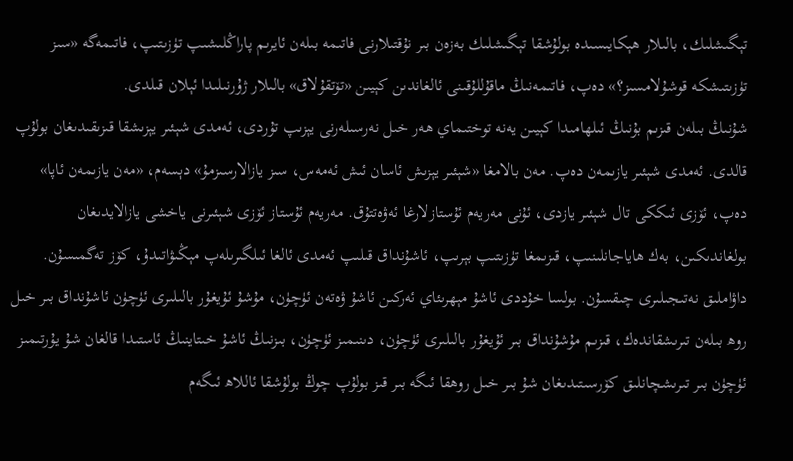تېگىشلىك، بالىلار ھېكايىسىدە بولۇشقا تېگىشلىك بەزەن بىر نۇقتىلارنى فاتىمە بىلەن ئايرىم پاراڭلىشىپ تۈزىتىپ، فاتىمەگە «سىز تۈزىتىشكە قوشۇلامسىز؟» دەپ، فاتىمەنىڭ ماقۇللۇقىنى ئالغاندىن كېيىن «تۆتقۇلاق» بالىلار ژۇرنىلىدا ئېلان قىلدى.
شۇنىڭ بىلەن قىزىم بۇنىڭ ئىلھامىدا كېيىن يەنە توختىماي ھەر خىل نەرسىلەرنى يېزىپ تۇردى، ئەمدى شېئىر يېزىشقا قىزىقىدىغان بولۇپ قالدى. ئەمدى شېئىر يازىمەن دەپ. مەن بالامغا «شېئىر يېزىش ئاسان ئىش ئەمەس، سىز يازالارسىزمۇ» دېسەم، «مەن يازىمەن ئاپا» دەپ، ئۆزى ئىككى تال شېئىر يازدى، ئۇنى مەريەم ئۇستازلارغا ئەۋەتتۇق. مەريەم ئۇستاز ئۆزى شېئىرنى ياخشى يازالايدىغان بولغاندىكىن، بەك ھاياجانلىنىپ، قىزىمغا تۈزىتىپ بېرىپ، ئاشۇنداق قىلىپ ئەمدى ئالغا ئىلگىرىلەپ مېڭىۋاتىدۇ، كۆز تەگمىسۇن.
داۋاملىق نەتىجىلىرى چىقسۇن. بولسا خۇددى ئاشۇ مېھرىئاي ئەركىن ئاشۇ ۋەتەن ئۈچۈن، مۇشۇ ئۇيغۇر بالىلىرى ئۈچۈن ئاشۇنداق بىر خىل روھ بىلەن تىرىشقاندەك، قىزىم مۇشۇنداق بىر ئۇيغۇر بالىلىرى ئۈچۈن، دىنىمىز ئۈچۈن، بىزنىڭ ئاشۇ خىتاينىڭ ئاستىدا قالغان شۇ يۇرتىمىز ئۈچۈن بىر تىرىشچانلىق كۆرسىتىدىغان شۇ بىر خىل روھقا ئىگە بىر قىز بولۇپ چوڭ بولۇشقا ئاللاھ ئىگەم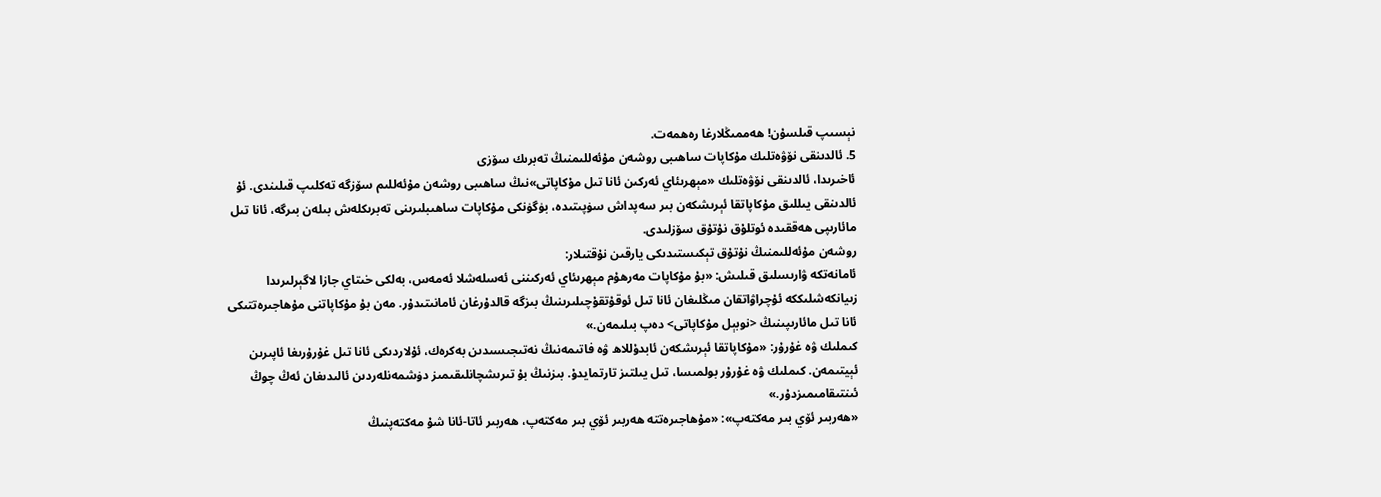نېسىپ قىلسۇن! ھەممىڭلارغا رەھمەت.
5. ئالدىنقى نۆۋەتلىك مۇكاپات ساھىبى روشەن مۇئەللىمنىڭ تەبرىك سۆزى
ئاخىرىدا، ئالدىنقى نۆۋەتلىك «مېھرىئاي ئەركىن ئانا تىل مۇكاپاتى»نىڭ ساھىبى روشەن مۇئەللىم سۆزگە تەكلىپ قىلىندى. ئۇ ئالدىنقى يىللىق مۇكاپاتقا ئېرىشكەن بىر سەپداش سۈپىتىدە، بۈگۈنكى مۇكاپات ساھىبلىرىنى تەبرىكلەش بىلەن بىرگە، ئانا تىل مائارىپى ھەققىدە ئوتلۇق نۇتۇق سۆزلىدى.
روشەن مۇئەللىمنىڭ نۇتۇق تېكىستىدىكى يارقىن نۇقتىلار:
ئامانەتكە ۋارىسلىق قىلىش: «بۇ مۇكاپات مەرھۇم مېھرىئاي ئەركىننى ئەسلەشلا ئەمەس، بەلكى خىتاي جازا لاگېرلىرىدا زىيانكەشلىككە ئۇچراۋاتقان مىڭلىغان ئانا تىل ئوقۇتقۇچىلىرىنىڭ بىزگە قالدۇرغان ئامانىتىدۇر. مەن بۇ مۇكاپاتنى مۇھاجىرەتتىكى ئانا تىل مائارىپىنىڭ <نوبېل مۇكاپاتى> دەپ بىلىمەن.»
كىملىك ۋە غۇرۇر: «مۇكاپاتقا ئېرىشكەن ئابدۇللاھ ۋە فاتىمەنىڭ نەتىجىسىدىن بەكرەك، ئۇلاردىكى ئانا تىل غۇرۇرىغا ئاپىرىن ئېيتىمەن. كىملىك ۋە غۇرۇر بولمىسا، تىل يىلتىز تارتمايدۇ. بىزنىڭ بۇ تىرىشچانلىقىمىز دۈشمەنلەردىن ئالىدىغان ئەڭ چوڭ ئىنتىقامىمىزدۇر.»
«ھەربىر ئۆي بىر مەكتەپ»: «مۇھاجىرەتتە ھەربىر ئۆي بىر مەكتەپ، ھەربىر ئاتا-ئانا شۇ مەكتەپنىڭ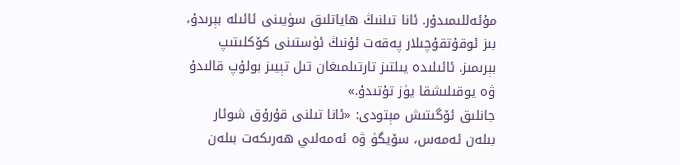مۇئەللىمىدۇر. ئانا تىلنىڭ ھاياتلىق سۈيىنى ئائىلە بېرىدۇ، بىز ئوقۇتقۇچىلار پەقەت ئۇنىڭ ئۈستىنى كۆكلىتىپ بېرىمىز. ئائىلىدە يىلتىز تارتىلمىغان تىل تېيىز بولۇپ قالىدۇ ۋە يوقىلىشقا يۈز تۇتىدۇ.»
جانلىق ئۆگىتىش مېتودى: «ئانا تىلنى قۇرۇق شوئار بىلەن ئەمەس، سۆيگۈ ۋە ئەمەلىي ھەرىكەت بىلەن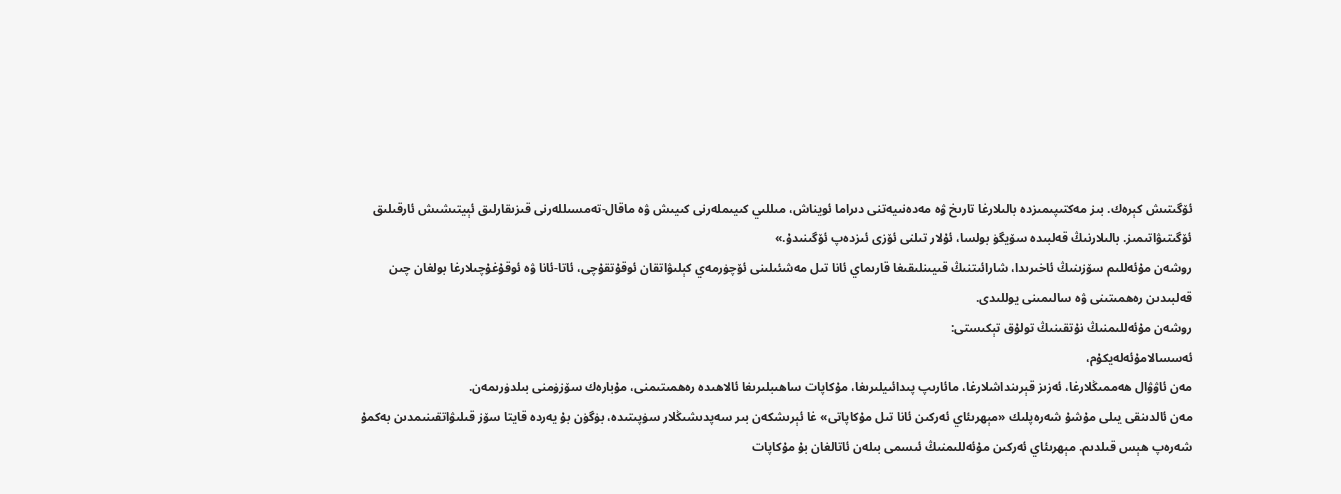ئۆگىتىش كېرەك. بىز مەكتىپىمىزدە بالىلارغا تارىخ ۋە مەدەنىيەتنى دىراما ئويناش، مىللىي كىيىملەرنى كىيىش ۋە ماقال-تەمسىللەرنى قىزىقارلىق ئېيتىشىش ئارقىلىق ئۆگىتىۋاتىمىز. بالىلارنىڭ قەلبىدە سۆيگۈ بولسا، ئۇلار تىلنى ئۆزى ئىزدەپ ئۆگىنىدۇ.»
روشەن مۇئەللىم سۆزىنىڭ ئاخىرىدا، شارائىتنىڭ قىيىنلىقىغا قارىماي ئانا تىل مەشئىلىنى ئۆچۈرمەي كېلىۋاتقان ئوقۇتقۇچى، ئاتا-ئانا ۋە ئوقۇغۇچىلارغا بولغان چىن قەلبىدىن رەھمىتىنى ۋە سالىمىنى يوللىدى.
روشەن مۇئەللىمنىڭ نۇتقىنىڭ تولۇق تېكىستى:
ئەسسالامۇئەلەيكۇم،
مەن ئاۋۋال ھەممىڭلارغا، ئەزىز قېرىنداشلارغا، مائارىپ پىدائىيلىرىغا، مۇكاپات ساھىبلىرىغا ئالاھىدە رەھمىتىمنى، مۇبارەك سۆزۈمنى بىلدۈرىمەن.
مەن ئالدىنقى يىلى مۇشۇ شەرەپلىك «مېھرىئاي ئەركىن ئانا تىل مۇكاپاتى» غا ئېرىشكەن بىر سەپدىشىڭلار سۈپىتىدە، بۈگۈن بۇ يەردە قايتا سۆز قىلىۋاتقىنىمدىن بەكمۇ شەرەپ ھېس قىلدىم. مېھرىئاي ئەركىن مۇئەللىمنىڭ ئىسمى بىلەن ئاتالغان بۇ مۇكاپات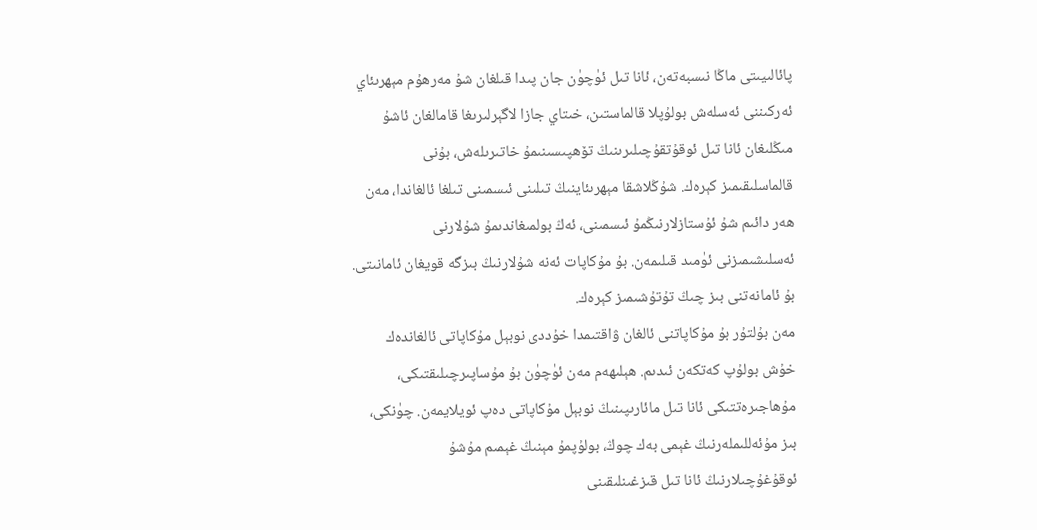پائالىيىتى ماڭا نىسبەتەن، ئانا تىل ئۈچۈن جان پىدا قىلغان شۇ مەرھۇم مېھرىئاي ئەركىننى ئەسلەش بولۇپلا قالماستىن، خىتاي جازا لاگېرلىرىغا قامالغان ئاشۇ مىڭلىغان ئانا تىل ئوقۇتقۇچىلىرىنىڭ تۆھپىسىنىمۇ خاتىرىلەش، بۇنى قالماسلىقىمىز كېرەك. شۇڭلاشقا مېھرىئاينىڭ تىلىنى ئىسمىنى تىلغا ئالغاندا، مەن ھەر دائىم شۇ ئۇستازلارنىڭمۇ ئىسمىنى، ئەڭ بولمىغاندىمۇ شۇلارنى ئەسلىشىمىزنى ئۈمىد قىلىمەن. بۇ مۇكاپات ئەنە شۇلارنىڭ بىزگە قويغان ئامانىتى. بۇ ئامانەتنى بىز چىڭ تۇتۇشىمىز كېرەك.
مەن بۇلتۇر بۇ مۇكاپاتنى ئالغان ۋاقتىمدا خۇددى نوبېل مۇكاپاتى ئالغاندەك خۇش بولۇپ كەتكەن ئىدىم. ھېلىھەم مەن ئۈچۈن بۇ مۇساپىرچىلىقتىكى، مۇھاجىرەتتىكى ئانا تىل مائارىپىنىڭ نوبېل مۇكاپاتى دەپ ئويلايمەن. چۈنكى، بىز مۇئەللىملەرنىڭ غېمى بەك چوڭ، بولۇپمۇ مېنىڭ غېمىم مۇشۇ ئوقۇغۇچىلارنىڭ ئانا تىل قىزغىنلىقىنى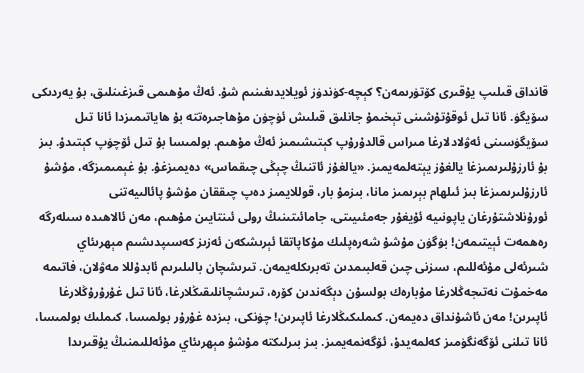قانداق قىلىپ يۇقىرى كۆتۈرىمەن؟ كېچە-كۈندۈز ئويلايدىغىنىم شۇ. ئەڭ مۇھىمى قىزغىنلىق، بۇ يەردىكى سۆيگۈ. ئانا تىل ئوقۇتۇشىنى تېخىمۇ جانلىق قىلىش ئۈچۈن مۇھاجىرەتتە بۇ ھاياتىمىزدا ئانا تىل سۆيگۈسىنى ئەۋلادلارغا مىراس قالدۇرۇپ كېتىشىمىز ئەڭ مۇھىم. بولمىسا بۇ تىل ئۆچۈپ كېتىدۇ. بىز بۇ ئارزۇلىرىمىزغا يالغۇز يېتەلمەيمىز. «يالغۇز ئاتنىڭ چېڭى چىقماس» دەيمىزغۇ. بۇ غېمىمىزگە، مۇشۇ ئارزۇلىرىمىزغا بىز ئىلھام بېرىمىز مانا، بىزمۇ بار، قوللايمىز دەپ چىققان مۇشۇ پائالىيەتنى ئورۇنلاشتۇرغان ياپونىيە ئۇيغۇر جەمئىيىتى، جامائىتىنىڭ رولى ئىنتايىن مۇھىم، مەن ئالاھىدە سىلەرگە رەھمەت ئېيتىمەن! بۈگۈن مۇشۇ شەرەپلىك مۇكاپاتقا ئېرىشكەن ئەزىز كەسىپدىشىم مېھرىئاي شىرئەلى مۇئەللىم، سىزنى چىن قەلبىمدىن تەبرىكلەيمەن. تىرىشچان بالىلىرىم ئابدۇللا مەۋلان، فاتىمە مەخمۇت نەتىجەڭلارغا مۇبارەك بولسۇن دېگەندىن كۆرە، تىرىشچانلىقىڭلارغا، ئانا تىل غۇرۇرۇڭلارغا ئاپىرىن! مەن ئاشۇنداق دەيمەن. كىملىكىڭلارغا ئاپىرىن! چۈنكى، بىزدە غۇرۇر بولمىسا، كىملىك بولمىسا، ئانا تىلنى ئۆگەنگۈمىز كەلمەيدۇ، ئۆگەنمەيمىز. بىز بىرلىكتە مۇشۇ مېھرىئاي مۇئەللىمنىڭ يۇقىرىدا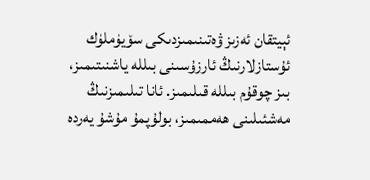ئېيتقان ئەزىز ۋەتىنىمىزدىكى سۆيۈملۈك ئۇستازلارنىڭ ئارزۇسىنى بىللە ياشنىتىمىز، بىز چوقۇم بىللە قىلىمىز. ئانا تىلىمىزنىڭ مەشئىلىنى ھەممىمىز، بولۇپمۇ مۇشۇ يەردە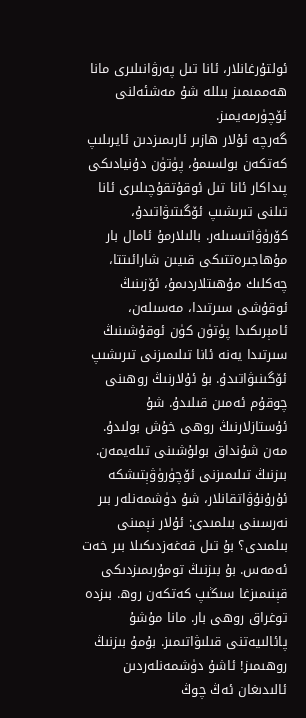ئولتۇرغانلار، ئانا تىل پەرۋانىلىرى مانا ھەممىمىز بىللە شۇ مەشئەلنى ئۆچۈرمەيمىز.
گەرچە ئۇلار ھازىر ئارىمىزدىن ئايرىلىپ كەتكەن بولسىمۇ، پۈتۈن دۇنيادىكى پىداكار ئانا تىل ئوقۇتقۇچىلىرى ئانا تىلنى تىرىشىپ ئۆگىتىۋاتىدۇ، كۆرۈۋاتىسىلەر. بالىلارمۇ ئامال بار مۇھاجىرەتتىكى قىيىن شارائىتتا، چەكلىك مۇھىتلاردىمۇ، ئۆزىنىڭ ئوقۇشى سىرتىدا، مەسىلەن، ئامېرىكىدا پۈتۈن كۈن ئوقۇشىنىڭ سىرتىدا يەنە ئانا تىلىمىزنى تىرىشىپ ئۆگىنىۋاتىدۇ. بۇ ئۇلارنىڭ روھىنى چوقۇم ئەمىن قىلىدۇ. شۇ ئۇستازلارنىڭ روھى خۇش بولىدۇ. مەن شۇنداق بولۇشىنى تىلەيمەن.
بىزنىڭ تىلىمىزنى ئۆچۈرۈۋېتىشكە ئۇرۇنۇۋاتقانلار، شۇ دۈشمەنلەر بىر نەرسىنى بىلمىدى: ئۇلار نېمىنى بىلمىدى؟ بۇ تىل قەغەزدىكىلا بىر خەت ئەمەس. بۇ بىزنىڭ تومۇرىمىزدىكى قېنىمىزغا سىڭىپ كەتكەن روھ. بىزدە توغراق روھى بار. مانا مۇشۇ پائالىيەتنى قىلىۋاتىمىز. بۇمۇ بىزنىڭ روھىمىز! ئاشۇ دۈشمەنلەردىن ئالىدىغان ئەڭ چوڭ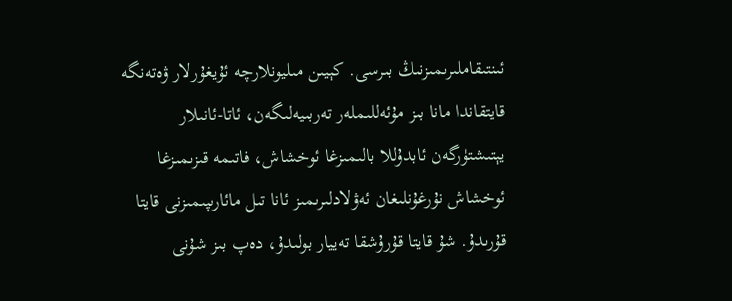ئىنتىقاملىرىمىزنىڭ بىرسى. كېيىن مىليونلارچە ئۇيغۇرلار ۋەتەنگە قايتقاندا مانا بىز مۇئەللىملەر تەربىيەلىگەن، ئاتا-ئانىلار يېتىشتۈرگەن ئابدۇللا بالىمىزغا ئوخشاش، فاتىمە قىزىمىزغا ئوخشاش نۇرغۇنلىغان ئەۋلادلىرىمىز ئانا تىل مائارىپىمىزنى قايتا قۇرىدۇ. شۇ قايتا قۇرۇشقا تەييار بولىدۇ، دەپ بىز شۇنى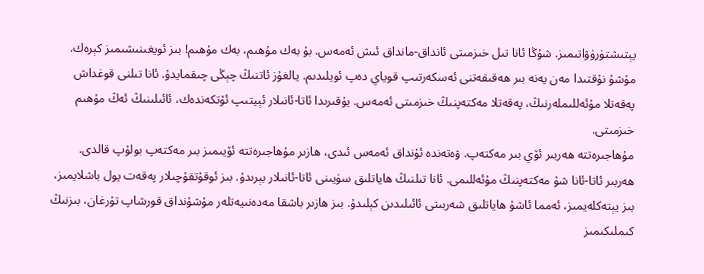يېتىشتۈرۈۋاتىمىز. شۇڭا ئانا تىل خىزمىتى ئانداق-مانداق ئىش ئەمەس. بۇ بەك مۇھىم، بەك مۇھىم! بىز ئويغىنىشىمىز كېرەك. مۇشۇ نۇقتىدا مەن يەنە بىر ھەقىقەتنى ئەسكەرتىپ قوياي دەپ ئويلىدىم. يالغۇز ئاتنىڭ چېڭى چىقمايدۇ. ئانا تىلنى قوغداش پەقەتلا مۇئەللىملەرنىڭ، پەقەتلا مەكتەپنىڭ خىزمىتى ئەمەس. يۇقىرىدا ئاتا-ئانىلار ئېيتىپ ئۆتكەندەك، ئائىلىنىڭ ئەڭ مۇھىم خىزمىتى.
مۇھاجىرەتتە ھەربىر ئۆي بىر مەكتەپ. ۋەتەندە ئۇنداق ئەمەس ئىدى، ھازىر مۇھاجىرەتتە ئۆيىمىز بىر مەكتەپ بولۇپ قالدى. ھەربىر ئاتا-ئانا شۇ مەكتەپنىڭ مۇئەللىمى. ئانا تىلنىڭ ھاياتلىق سۈيىنى ئاتا-ئانىلار بېرىدۇ. بىز ئوقۇتقۇچىلار پەقەت يول باشلايمىز، بىز يېتەكلەيمىز، ئەمما ئاشۇ ھاياتلىق شەربىتى ئائىلىدىن كېلىدۇ. بىز ھازىر باشقا مەدەنىيەتلەر مۇشۇنداق قورشاپ تۇرغان، بىزنىڭ كىملىكىمىز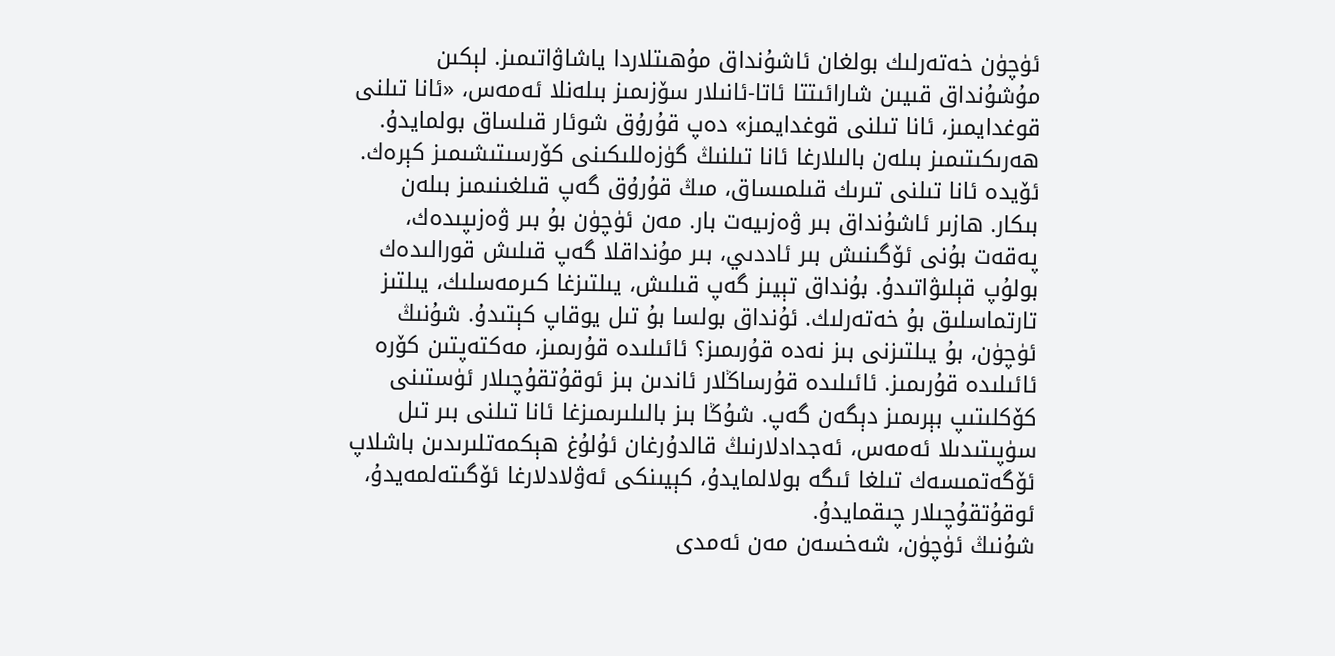ئۈچۈن خەتەرلىك بولغان ئاشۇنداق مۇھىتلاردا ياشاۋاتىمىز. لېكىن مۇشۇنداق قىيىن شارائىتتا ئاتا-ئانىلار سۆزىمىز بىلەنلا ئەمەس، «ئانا تىلنى قوغدايمىز، ئانا تىلنى قوغدايمىز» دەپ قۇرۇق شوئار قىلساق بولمايدۇ. ھەرىكىتىمىز بىلەن بالىلارغا ئانا تىلنىڭ گۈزەللىكىنى كۆرسىتىشىمىز كېرەك. ئۆيدە ئانا تىلنى تىرىك قىلمىساق، مىڭ قۇرۇق گەپ قىلغىنىمىز بىلەن بىكار. ھازىر ئاشۇنداق بىر ۋەزىيەت بار. مەن ئۈچۈن بۇ بىر ۋەزىپىدەك، پەقەت بۇنى ئۆگىنىش بىر ئاددىي، بىر مۇنداقلا گەپ قىلىش قورالىدەك بولۇپ قېلىۋاتىدۇ. بۇنداق تېيىز گەپ قىلىش، يىلتىزغا كىرمەسلىك، يىلتىز تارتماسلىق بۇ خەتەرلىك. ئۇنداق بولسا بۇ تىل يوقاپ كېتىدۇ. شۇنىڭ ئۈچۈن، بۇ يىلتىزنى بىز نەدە قۇرىمىز؟ ئائىلىدە قۇرىمىز، مەكتەپتىن كۆرە ئائىلىدە قۇرىمىز. ئائىلىدە قۇرساڭلار ئاندىن بىز ئوقۇتقۇچىلار ئۈستىنى كۆكلىتىپ بېرىمىز دېگەن گەپ. شۇڭا بىز بالىلىرىمىزغا ئانا تىلنى بىر تىل سۈپىتىدىلا ئەمەس، ئەجدادلارنىڭ قالدۇرغان ئۇلۇغ ھېكمەتلىرىدىن باشلاپ ئۆگەتمىسەك تىلغا ئىگە بولالمايدۇ، كېيىنكى ئەۋلادلارغا ئۆگىتەلمەيدۇ، ئوقۇتقۇچىلار چىقمايدۇ.
شۇنىڭ ئۈچۈن، شەخسەن مەن ئەمدى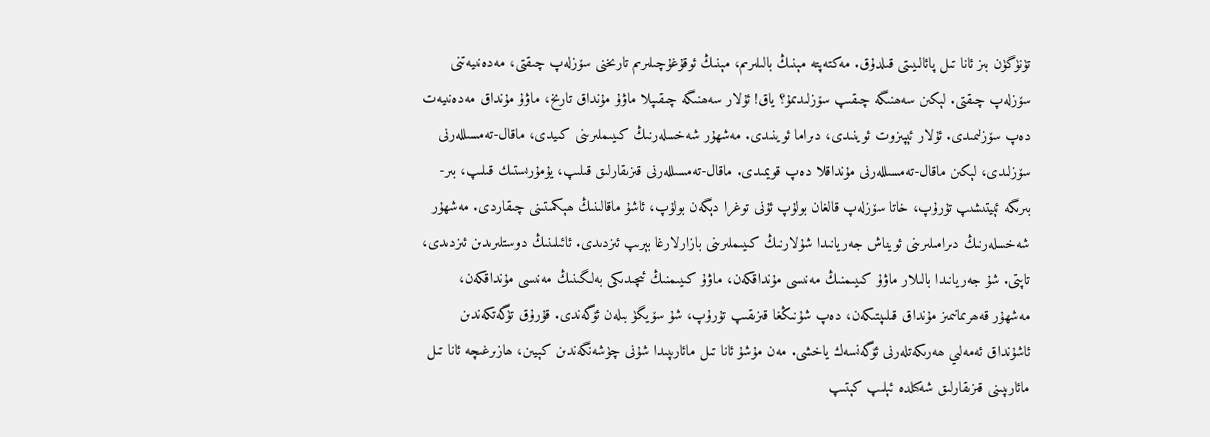تۈنۈگۈن بىز ئانا تىل پائالىيىتى قىلدۇق. مەكتەپتە مېنىڭ بالىلىرىم، مېنىڭ ئوقۇغۇچىلىرىم تارىخنى سۆزلەپ چىقتى، مەدەنىيەتنى سۆزلەپ چىقتى. لېكىن سەھنىگە چىقىپ سۆزلىدىمۇ؟ ياق! ئۇلار سەھنىگە چىقىپلا ماۋۇ مۇنداق تارىخ، ماۋۇ مۇنداق مەدەنىيەت دەپ سۆزلىمىدى. ئۇلار ئېپىزوت ئوينىدى، دىراما ئوينىدى. مەشھۇر شەخسلەرنىڭ كىيىملىرىنى كىيدى، ماقال-تەمسىللەرنى سۆزلىدى، لېكىن ماقال-تەمسىللەرنى مۇنداقلا دەپ قويمىدى. ماقال-تەمسىللەرنى قىزىقارلىق قىلىپ، يۇمۇرىستىك قىلىپ، بىر-بىرىگە ئېيتىشىپ تۇرۇپ، خاتا سۆزلەپ قالغان بولۇپ ئۇنى توغرا دېگەن بولۇپ، ئاشۇ ماقالىنىڭ ھېكمىتىنى چىقاردى. مەشھۇر شەخسلەرنىڭ دىرامىلىرىنى ئويناش جەريانىدا شۇلارنىڭ كىيىملىرىنى بازارلارغا بېرىپ ئىزدىدى. ئائىلىنىڭ دوستلىرىدىن ئىزدىدى، تاپتى. شۇ جەريانىدا بالىلار ماۋۇ كىيىمنىڭ مەنىسى مۇنداقكەن، ماۋۇ كىيىمنىڭ ئىچىدىكى بەلگىنىڭ مەنىسى مۇنداقكەن، مەشھۇر قەھرىمانىمىز مۇنداق قىلىپتىكەن، دەپ شۇنىڭغا قىزىقىپ تۇرۇپ، شۇ سۆيگۈ بىلەن ئۆگەندى. قۇرۇق تۈگەتكەندىن ئاشۇنداق ئەمەلىي ھەرىكەتلەرنى ئۆگەنسەك ياخشى. مەن مۇشۇ ئانا تىل مائارىپىدا شۇنى چۈشەنگەندىن كېيىن، ھازىرغىچە ئانا تىل مائارىپىنى قىزىقارلىق شەكىلدە ئېلىپ كېتىپ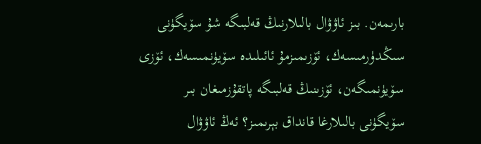بارىمەن. بىز ئاۋۋال بالىلارنىڭ قەلبىگە شۇ سۆيگۈنى سىڭدۈرمىسەك، ئۆزىمىزمۇ ئائىلىدە سۆيۈنمىسەك، ئۆزى سۆيۈنمىگەن، ئۆزىنىڭ قەلبىگە پاتقۇزمىغان بىر سۆيگۈنى بالىلارغا قانداق بېرىمىز؟ ئەڭ ئاۋۋال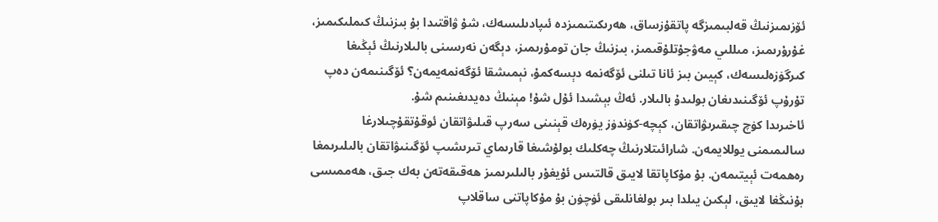ئۆزىمىزنىڭ قەلبىمىزگە پاتقۇزساق، ھەرىكىتىمىزدە ئىپادىلىسەك، شۇ ۋاقتىدا بۇ بىزنىڭ كىملىكىمىز، غۇرۇرىمىز، مىللىي مەۋجۇتلۇقىمىز، بىزنىڭ جان تومۇرىمىز، دېگەن نەرسىنى بالىلارنىڭ ئېڭىغا كىرگۈزەلىسەك، كېيىن بىز ئانا تىلنى ئۆگەنمە دېسەكمۇ، نېمىشقا ئۆگەنمەيمەن؟ ئۆگىنىمەن دەپ تۇرۇپ ئۆگىنىدىغان بولىدۇ بالىلار. ئەڭ بېشىدا ئۇل شۇ! مېنىڭ دەيدىغىنىم شۇ.
ئاخىرىدا كۈچ چىقىرىۋاتقان، كېچە-كۈندۈز يۈرەك قېنىنى سەرپ قىلىۋاتقان ئوقۇتقۇچىلارغا سالىمىمنى يوللايمەن. شارائىتلارنىڭ چەكلىك بولۇشىغا قارىماي تىرىشىپ ئۆگىنىۋاتقان بالىلىرىمغا رەھمەت ئېيتىمەن. بۇ مۇكاپاتقا لايىق قالتىس ئۇيغۇر بالىلىرىمىز ھەقىقەتەن بەك جىق، ھەممىسى بۇنىڭغا لايىق، لېكىن يىلدا بىر بولغانلىقى ئۈچۈن بۇ مۇكاپاتنى ساقلاپ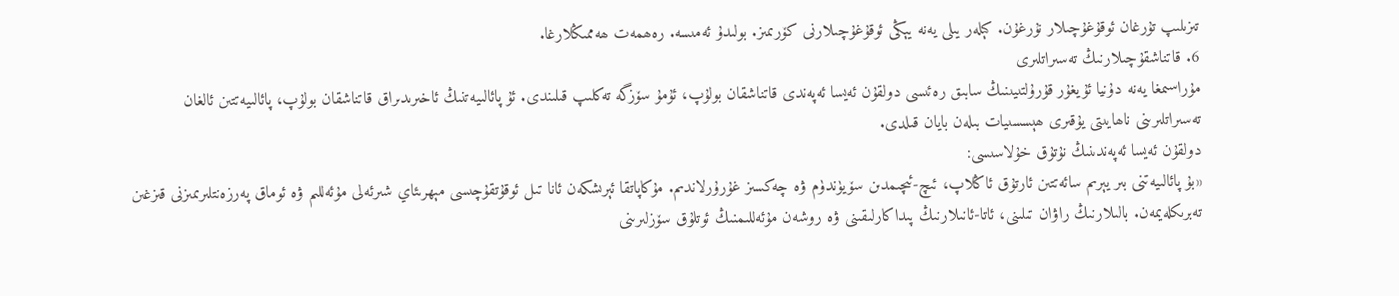تىزىلىپ تۇرغان ئوقۇغۇچىلار نۇرغۇن. كېلەر يىلى يەنە يېڭى ئوقۇغۇچىلارنى كۆرىمىز. بولىدۇ ئەمىسە. رەھمەت ھەممىڭلارغا.
6. قاتناشقۇچىلارنىڭ تەسىراتلىرى
مۇراسىمغا يەنە دۇنيا ئۇيغۇر قۇرۇلتىيىنىڭ سابىق رەئىسى دولقۇن ئەيسا ئەپەندى قاتناشقان بولۇپ، ئۇمۇ سۆزگە تەكلىپ قىلىندى. ئۇ پائالىيەتنىڭ ئاخىرىدىراق قاتناشقان بولۇپ، پائالىيەتتىن ئالغان تەسىراتلىرىنى ناھايىتى يۇقىرى ھېسسىيات بىلەن بايان قىلدى.
دولقۇن ئەيسا ئەپەندىنىڭ نۇتۇق خۇلاسىسى:
«بۇ پائالىيەتنى بىر يېرىم سائەتتىن ئارتۇق ئاڭلاپ، ئىچ-ئىچىمدىن سۆيۈندۈم ۋە چەكسىز غۇرۇرلاندىم. مۇكاپاتقا ئېرىشكەن ئانا تىل ئوقۇتقۇچىسى مېھرىئاي شىرئەلى مۇئەللىم ۋە ئوماق پەرزەنتلىرىمىزنى قىزغىن تەبرىكلەيمەن. بالىلارنىڭ راۋان تىلىنى، ئاتا-ئانىلارنىڭ پىداكارلىقىنى ۋە روشەن مۇئەللىمنىڭ ئوتلۇق سۆزلىرىنى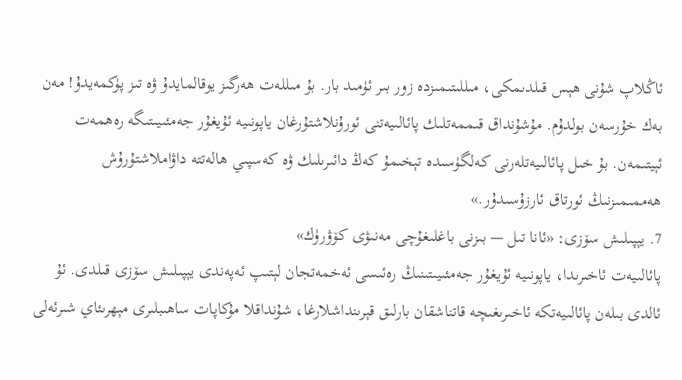ئاڭلاپ شۇنى ھېس قىلدىمكى، مىللىتىمىزدە زور بىر ئۈمىد بار. بۇ مىللەت ھەرگىز يوقالمايدۇ ۋە تىز پۈكمەيدۇ! مەن بەك خۇرسەن بولدۇم. مۇشۇنداق قىممەتلىك پائالىيەتنى ئورۇنلاشتۇرغان ياپونىيە ئۇيغۇر جەمئىيىتىگە رەھمەت ئېيتىمەن. بۇ خىل پائالىيەتلەرنى كەلگۈسىدە تېخىمۇ كەڭ دائىرىلىك ۋە كەسپىي ھالەتتە داۋاملاشتۇرۇش ھەممىمىزنىڭ ئورتاق ئارزۇسىدۇر.»
7. يېپىلىش سۆزى: «ئانا تىل — بىزنى باغلىغۇچى مەنىۋى كۆۋرۈك»
پائالىيەت ئاخىرىدا، ياپونىيە ئۇيغۇر جەمئىيىتىنىڭ رەئىسى ئەخمەتجان لېتىپ ئەپەندى يېپىلىش سۆزى قىلدى. ئۇ ئالدى بىلەن پائالىيەتكە ئاخىرىغىچە قاتناشقان بارلىق قېرىنداشلارغا، شۇنداقلا مۇكاپات ساھىبلىرى مېھرىئاي شىرئەلى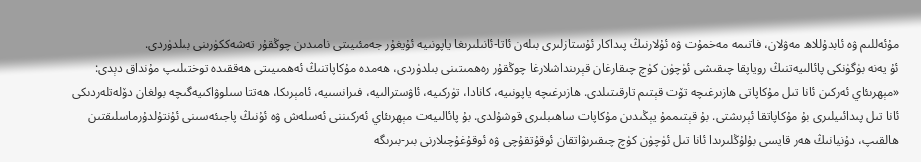مۇئەللىم ۋە ئابدۇللاھ مەۋلان، فاتىمە مەخمۇت ۋە ئۇلارنىڭ پىداكار ئۇستازلىرى بىلەن ئاتا-ئانىلىرىغا ياپونىيە ئۇيغۇر جەمئىيىتى نامىدىن چوڭقۇر تەشەككۈرىنى بىلدۈردى.
ئۇ يەنە بۈگۈنكى پائالىيەتنىڭ روياپقا چىقىشى ئۈچۈن كۈچ چىقارغان قېرىنداشلارغا چوڭقۇر رەھمىتىنى بىلدۈردى، ھەمدە مۇكاپاتنىڭ ئەھمىيىتى ھەققىدە توختىلىپ مۇنداق دېدى:
«مېھرىئاي ئەركىن ئانا تىل مۇكاپاتى ھازىرغىچە تۆت قېتىم تارقىتىلدى. ھازىرغىچە ياپونىيە، كانادا، تۈركىيە، ئاۋسترالىيە، فىرانسىيە، ئامېرىكا، ھەتتا سىلوۋاكىيەگىچە بولغان دۆلەتلەردىكى ئانا تىل پىدائىيلىرى بۇ مۇكاپاتقا ئېرىشتى. بۇ قېتىممۇ يېڭىدىن مۇكاپات ساھىبلىرى قوشۇلدى. بۇ پائالىيەت مېھرىئاي ئەركىننى ئەسلەش ۋە ئۇنىڭ پاجىئەسىنى ئۇنتۇلدۇرماسلىقتىن ھالقىپ، دۇنيانىڭ ھەر قايسى بۇلۇڭلىرىدا ئانا تىل ئۈچۈن كۈچ چىقىرىۋاتقان ئوقۇتقۇچى ۋە ئوقۇغۇچىلارنى بىر-بىرىگە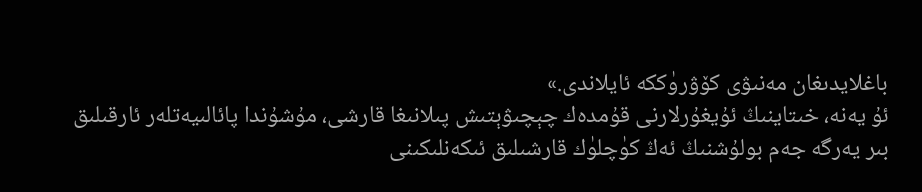باغلايدىغان مەنىۋى كۆۋرۈككە ئايلاندى.»
ئۇ يەنە، خىتاينىڭ ئۇيغۇرلارنى قۇمدەك چېچىۋېتىش پىلانىغا قارشى، مۇشۇندا پائالىيەتلەر ئارقىلىق بىر يەرگە جەم بولۇشنىڭ ئەڭ كۈچلۈك قارشىلىق ئىكەنلىكىنى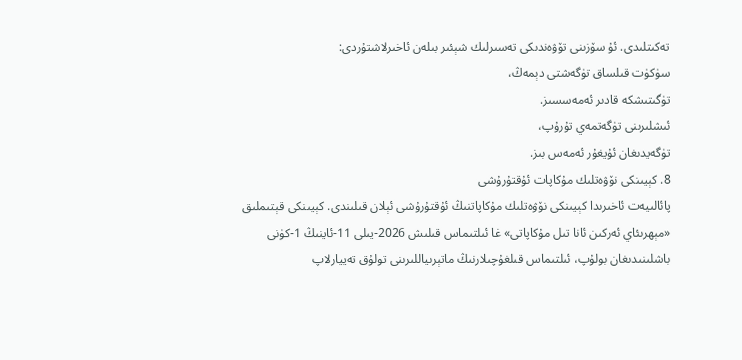تەكىتلىدى. ئۇ سۆزىنى تۆۋەندىكى تەسىرلىك شېئىر بىلەن ئاخىرلاشتۇردى:
سۈكۈت قىلساق تۈگەشتى دېمەڭ،
تۈگىتىشكە قادىر ئەمەسسىز.
ئىشلىرىنى تۈگەتمەي تۇرۇپ،
تۈگەيدىغان ئۇيغۇر ئەمەس بىز.
8. كېيىنكى نۆۋەتلىك مۇكاپات ئۇقتۇرۇشى
پائالىيەت ئاخىرىدا كېيىنكى نۆۋەتلىك مۇكاپاتنىڭ ئۇقتۇرۇشى ئېلان قىلىندى. كېيىنكى قېتىملىق «مېھرىئاي ئەركىن ئانا تىل مۇكاپاتى» غا ئىلتىماس قىلىش 2026-يىلى 11-ئاينىڭ 1-كۈنى باشلىنىدىغان بولۇپ، ئىلتىماس قىلغۇچىلارنىڭ ماتېرىياللىرىنى تولۇق تەييارلاپ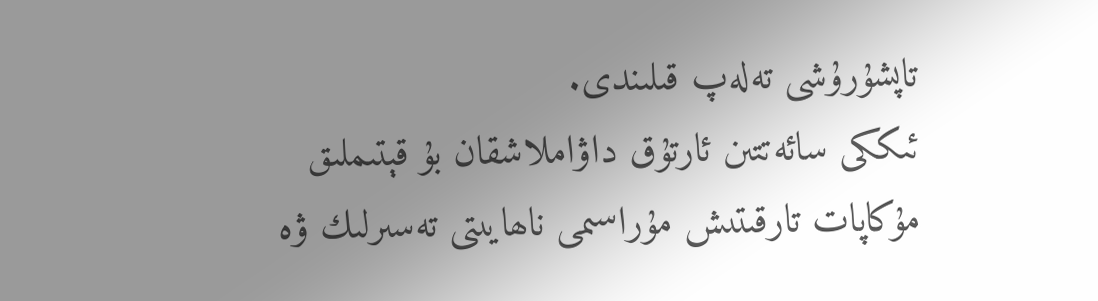تاپشۇرۇشى تەلەپ قىلىندى.
ئىككى سائەتتىن ئارتۇق داۋاملاشقان بۇ قېتىملىق مۇكاپات تارقىتىش مۇراسىمى ناھايىتى تەسىرلىك ۋە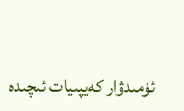ئۈمىدۋار كەيپىيات ئىچىدە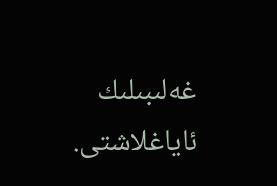غەلىبىلىك ئاياغلاشتى.